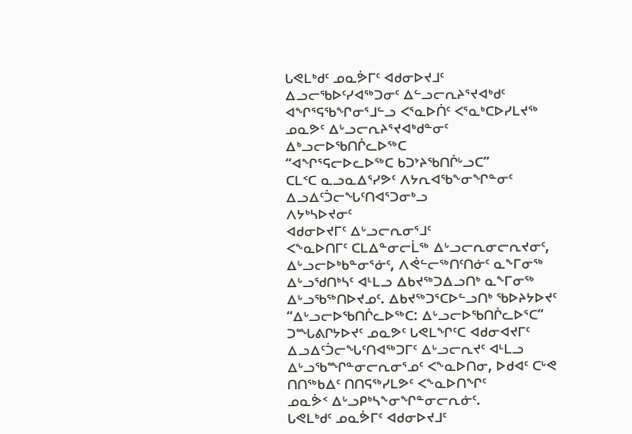ᒐᕙᒪᒃᑯᑦ ᓄᓇᕘᒥᑦ ᐊᑯᓂᐅᔪᒧᑦ
ᐃᓗᓕᖃᐅᑦᓯᐊᖅᑐᓂᑦ ᐃᓪᓗᓕᕆᔨᕐᔪᐊᒃᑯᑦ ᐊᖏᕐᕋᖃᖏᓂᕐᒧᓪᓗ ᐸᕐᓇᐅᑏᑦ ᐸᕐᓇᒃᑕᐅᓯᒪᔪᖅ
ᓄᓇᕗᑦ ᐃᒡᓗᓕᕆᔨᕐᔪᐊᒃᑯᓐᓂᑦ
ᐃᒃᓗᓕᐅᖃᑎᒌᓚᐅᖅᑕ
“ᐊᖏᕐᕋᓕᐅᓚᐅᖅᑕ ᑲᑐᔾᔨᖃᑎᒌᒡᓗᑕ”
ᑕᒪᑉᑕ ᓇᓗᓇᐃᕐᓯᕗᑦ ᐱᔭᕆᐊᖃᖕᓂᖏᓐᓂᑦ
ᐃᓗᐃᑦᑑᓕᖓᑦᑎᐊᕐᑐᓂᒃᓗ
ᐱᔭᒃᓴᐅᔪᓂᑦ
ᐊᑯᓂᐅᔪᒥᑦ ᐃᒡᓗᓕᕆᓂᕐᒧᑦ
ᐸᖕᓇᐅᑎᒥᑦ ᑕᒪᐃᓐᓂᓕᒫᖅ ᐃᒡᓗᓕᕆᓂᓕᕆᔪᓂᑦ, ᐃᒡᓗᓕᐅᒃᑲᓐᓂᕐᓃᑦ, ᐱᕚᓪᓕᖅᑎᑦᑎᓃᑦ ᓇᖕᒥᓂᖅ ᐃᒡᓗᖁᑎᒃᓴᑦ ᐊᒻᒪᓗ ᐃᑲᔪᖅᑐᐃᓗᑎᒃ ᓇᖕᒥᓂᖅ ᐃᒡᓗᖃᖅᑎᐅᔪᓄᑦ. ᐃᑲᔪᖅᑐᕐᑕᐅᓪᓗᑎᒃ ᖃᐅᔨᔭᐅᔪᑦ
“ᐃᒡᓗᓕᐅᖃᑎᒌᓚᐅᖅᑕ: ᐃᒡᓗᓕᐅᖃᑎᒌᓚᐅᕐᑕ” ᑐᙵᕕᒋᔭᐅᔪᑦ ᓄᓇᕗᑦ ᒐᕙᒪᖏᑦᑕ ᐊᑯᓂᐊᔪᒥᑦ ᐃᓗᐃᑦᑑᓕᖓᑦᑎᐊᖅᑐᒥᑦ ᐃᒡᓗᓕᕆᔪᑦ ᐊᒻᒪᓗ ᐃᒡᓗᖃᙱᓐᓂᓕᕆᓂᕐᓄᑦ ᐸᖕᓇᐅᑎᓂ, ᐅᑯᐊᑦ ᑕᒡᕙ ᑎᑎᖅᑲᐃᑦ ᑎᑎᕋᖅᓯᒪᕗᑦ ᐸᖕᓇᐅᑎᖏᑦ
ᓄᓇᕘᑉ ᐃᒡᓗᑭᒃᓴᖕᓂᖏᓐᓂᓕᕆᓃᑦ.
ᒐᕙᒪᒃᑯᑦ ᓄᓇᕘᒥᑦ ᐊᑯᓂᐅᔪᒧᑦ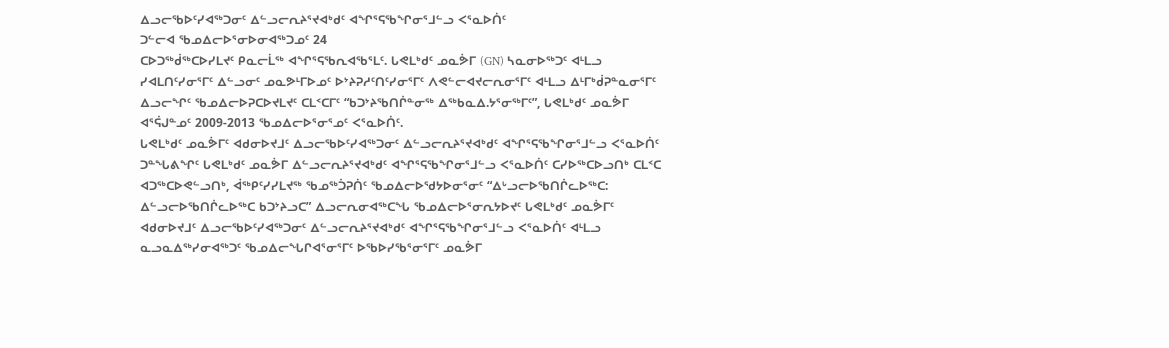ᐃᓗᓕᖃᐅᑦᓯᐊᖅᑐᓂᑦ ᐃᓪᓗᓕᕆᔨᕐᔪᐊᒃᑯᑦ ᐊᖏᕐᕋᖃᖏᓂᕐᒧᓪᓗ ᐸᕐᓇᐅᑏᑦ
ᑐᓪᓕᐊ ᖃᓄᐃᓕᐅᕐᓂᐅᓂᐊᖅᑐᓄᑦ 24
ᑕᐅᑐᖅᑰᖅᑕᐅᓯᒪᔪᑦ ᑭᓇᓕᒫᖅ ᐊᖏᕐᕋᖃᕆᐊᖃᕐᒪᑦ. ᒐᕙᒪᒃᑯᑦ ᓄᓇᕘᒥ (GN) ᓴᓇᓂᐅᖅᑐᑦ ᐊᒻᒪᓗ ᓯᐊᒪᑎᑦᓯᓂᕐᒥᑦ ᐃᓪᓗᓂᑦ ᓄᓇᕗᒻᒥᐅᓄᑦ ᐅᔾᔨᕈᓱᑦᑎᑦᓯᓂᕐᒥᑦ ᐱᕙᓪᓕᐊᔪᓕᕆᓂᕐᒥᑦ ᐊᒻᒪᓗ ᐃᒻᒥᒃᑰᕈᓐᓇᓂᕐᒥᑦ ᐃᓗᓕᖏᑦ ᖃᓄᐃᓕᐅᕈᑕᐅᔪᒪᔪᑦ ᑕᒪᑉᑕᒥᑦ “ᑲᑐᔾᔨᖃᑎᒌᓐᓂᖅ ᐃᖅᑲᓇᐃ.ᔭᕐᓂᖅᒥᑦ”, ᒐᕙᒪᒃᑯᑦ ᓄᓇᕘᒥ ᐊᕐᕌᒍᓐᓄᑦ 2009-2013 ᖃᓄᐃᓕᐅᕐᓂᕐᓄᑦ ᐸᕐᓇᐅᑏᑦ.
ᒐᕙᒪᒃᑯᑦ ᓄᓇᕘᒥᑦ ᐊᑯᓂᐅᔪᒧᑦ ᐃᓗᓕᖃᐅᑦᓯᐊᖅᑐᓂᑦ ᐃᓪᓗᓕᕆᔨᕐᔪᐊᒃᑯᑦ ᐊᖏᕐᕋᖃᖏᓂᕐᒧᓪᓗ ᐸᕐᓇᐅᑏᑦ
ᑐᓐᖓᕕᖏᑦ ᒐᕙᒪᒃᑯᑦ ᓄᓇᕘᒥ ᐃᓪᓗᓕᕆᔨᕐᔪᐊᒃᑯᑦ ᐊᖏᕐᕋᖃᖏᓂᕐᒧᓪᓗ ᐸᕐᓇᐅᑏᑦ ᑕᓯᐅᖅᑕᐅᓗᑎᒃ ᑕᒪᑉᑕ ᐊᑐᖅᑕᐅᕙᓪᓗᑎᒃ, ᐋᖅᑭᑦᓯᓯᒪᔪᖅ ᖃᓄᖅᑑᕈᑏᑦ ᖃᓄᐃᓕᐅᖁᔭᐅᓂᕐᓂᑦ “ᐃᒡᓗᓕᐅᖃᑎᒌᓚᐅᖅᑕ: ᐃᓪᓗᓕᐅᖃᑎᒌᓚᐅᖅᑕ ᑲᑐᔾᔨᓗᑕ” ᐃᓗᓕᕆᓂᐊᖅᑕᖓ ᖃᓄᐃᓕᐅᕐᓂᕆᔭᐅᔪᑦ ᒐᕙᒪᒃᑯᑦ ᓄᓇᕘᒥᑦ ᐊᑯᓂᐅᔪᒧᑦ ᐃᓗᓕᖃᐅᑦᓯᐊᖅᑐᓂᑦ ᐃᓪᓗᓕᕆᔨᕐᔪᐊᒃᑯᑦ ᐊᖏᕐᕋᖃᖏᓂᕐᒧᓪᓗ ᐸᕐᓇᐅᑏᑦ ᐊᒻᒪᓗ ᓇᓗᓇᐃᖅᓯᓂᐊᖅᑐᑦ ᖃᓄᐃᓕᖓᒋᐊᕐᓂᕐᒥᑦ ᐅᖃᐅᓯᖃᕐᓂᕐᒥᑦ ᓄᓇᕘᒥ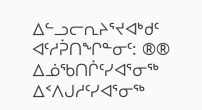ᐃᓪᓗᓕᕆᔨᕐᔪᐊᒃᑯᑦ ᐊᑦᓱᕉᑎᖏᓐᓂᑦ: ®®
ᐃᓅᖃᑎᒌᑦᓯᐊᕐᓂᖅ ᐃᑉᐱᒍᓱᑦᓯᐊᕐᓂᖅ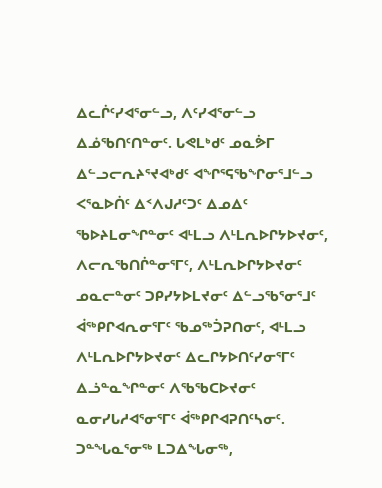ᐃᓚᒌᑦᓯᐊᕐᓂᓪᓗ, ᐱᑦᓯᐊᕐᓂᓪᓗ ᐃᓅᖃᑎᑦᑎᓐᓂᑦ. ᒐᕙᒪᒃᑯᑦ ᓄᓇᕘᒥ ᐃᓪᓗᓕᕆᔨᕐᔪᐊᒃᑯᑦ ᐊᖏᕐᕋᖃᖏᓂᕐᒧᓪᓗ ᐸᕐᓇᐅᑏᑦ ᐃᑉᐱᒍᓱᑦᑐᑦ ᐃᓄᐃᑦ ᖃᐅᔨᒪᓂᖏᓐᓂᑦ ᐊᒻᒪᓗ ᐱᒻᒪᕆᐅᒋᔭᐅᔪᓂᑦ, ᐱᓕᕆᖃᑎᒌᓐᓂᕐᒥᑦ, ᐱᒻᒪᕆᐅᒋᔭᐅᔪᓂᑦ ᓄᓇᓕᓐᓂᑦ ᑐᑭᓯᔭᐅᒪᔪᓂᑦ ᐃᓪᓗᖃᕐᓂᕐᒧᑦ ᐋᖅᑭᒋᐊᕆᓂᕐᒥᑦ ᖃᓄᖅᑑᕈᑎᓂᑦ, ᐊᒻᒪᓗ ᐱᒻᒪᕆᐅᒋᔭᐅᔪᓂᑦ ᐃᓚᒋᔭᐅᑎᑦᓯᓂᕐᒥᑦ ᐃᓘᓐᓇᖏᓐᓂᑦ ᐱᖃᖃᑕᐅᔪᓂᑦ ᓇᓂᓯᒐᓱᐊᕐᓂᕐᒥᑦ ᐋᖅᑭᒋᐊᕈᑎᑦᓴᓂᑦ.
ᑐᓐᖓᓇᕐᓂᖅ ᒪᑐᐃᖓᓂᖅ,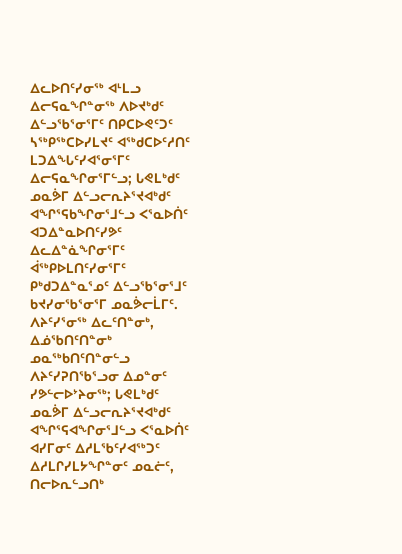ᐃᓚᐅᑎᑦᓯᓂᖅ ᐊᒻᒪᓗ ᐃᓕᕋᓇᖏᓐᓂᖅ ᐱᐅᔪᒃᑯᑦ ᐃᓪᓗᖃᕐᓂᕐᒥᑦ ᑎᑭᑕᐅᕙᑦᑐᑦ ᓴᖅᑭᖅᑕᐅᓯᒪᔪᑦ ᐊᖅᑯᑕᐅᑦᓱᑎᑦ ᒪᑐᐃᖓᑦᓯᐊᕐᓂᕐᒥᑦ ᐃᓕᕋᓇᖏᓂᕐᒥᓪᓗ; ᒐᕙᒪᒃᑯᑦ ᓄᓇᕘᒥ ᐃᓪᓗᓕᕆᔨᕐᔪᐊᒃᑯᑦ ᐊᖏᕐᕋᑲᖏᓂᕐᒧᓪᓗ ᐸᕐᓇᐅᑏᑦ ᐊᑐᐃᓐᓇᐅᑎᑦᓯᕗᑦ ᐃᓚᐃᓐᓈᖏᓂᕐᒥᑦ ᐋᖅᑭᐅᒪᑎᑦᓯᓂᕐᒥᑦ ᑭᒃᑯᑐᐃᓐᓇᕐᓄᑦ ᐃᓪᓗᖃᕐᓂᕐᒧᑦ ᑲᔪᓯᓂᖃᕐᓂᕐᒥ ᓄᓇᕘᓕᒫᒥᑦ.
ᐱᔨᑦᓯᕐᓂᖅ ᐃᓚᑦᑎᓐᓂᒃ, ᐃᓅᖃᑎᑦᑎᓐᓂᒃ ᓄᓇᖅᑲᑎᑦᑎᓐᓂᓪᓗ ᐱᔨᑦᓯᕈᑎᖃᕐᓗᓂ ᐃᓄᓐᓂᑦ ᓯᕗᓪᓕᐅᔾᔨᓂᖅ; ᒐᕙᒪᒃᑯᑦ ᓄᓇᕘᒥ ᐃᓪᓗᓕᕆᔨᕐᔪᐊᒃᑯᑦ ᐊᖏᕐᕋᐊᖏᓂᕐᒧᓪᓗ ᐸᕐᓇᐅᑏᑦ ᐊᓯᒥᓂᑦ ᐃᓱᒪᖃᑦᓯᐊᖅᑐᑦ ᐃᓱᒪᒋᓯᒪᔭᖏᓐᓂᑦ ᓄᓇᓖᑦ, ᑎᓕᐅᕆᓪᓗᑎᒃ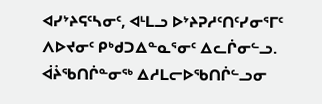ᐊᓯᔾᔨᕋᑦᓴᓂᑦ, ᐊᒻᒪᓗ ᐅᔾᔨᕈᓱᑦᑎᑦᓯᓂᕐᒥᑦ ᐱᐅᔪᓂᑦ ᑭᒃᑯᑐᐃᓐᓇᕐᓂᑦ ᐃᓚᒌᓂᓪᓗ.
ᐋᔩᖃᑎᒌᓐᓂᖅ ᐃᓱᒪᓕᐅᖃᑎᒌᓪᓗᓂ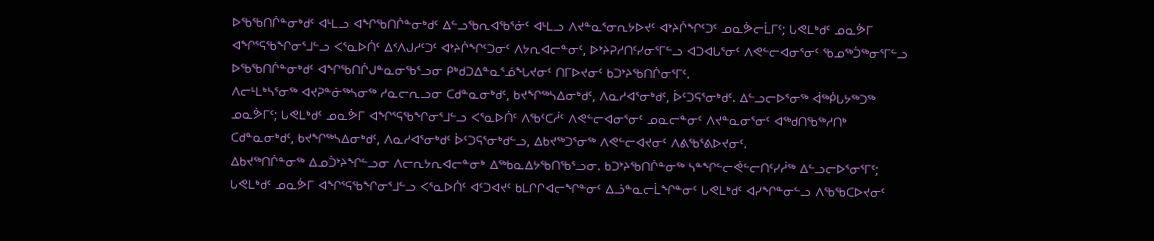ᐅᖃᖃᑎᒌᓐᓂᒃᑯᑦ ᐊᒻᒪᓗ ᐊᖏᖃᑎᒌᓐᓂᒃᑯᑦ ᐃᓪᓗᖃᕆᐊᖃᕐᓃᑦ ᐊᒻᒪᓗ ᐱᔪᓐᓇᕐᓂᕆᔭᐅᔪᑦ ᐊᔾᔨᒌᖏᑦᑐᑦ ᓄᓇᕘᓕᒫᒥᑦ; ᒐᕙᒪᒃᑯᑦ ᓄᓇᕘᒥ ᐊᖏᕐᕋᖃᖏᓂᕐᒧᓪᓗ ᐸᕐᓇᐅᑏᑦ ᐃᑉᐱᒍᓱᑦᑐᑦ ᐊᔾᔨᒌᖏᑦᑐᓂᑦ ᐱᔭᕆᐊᓕᓐᓂᑦ, ᐅᔾᔨᕈᓱᑎᑦᓯᓂᕐᒥᓪᓗ ᐊᑐᐊᒐᕐᓂᑦ ᐱᕙᓪᓕᐊᓂᕐᓂᑦ ᖃᓄᖅᑑᖅᓂᕐᒥᓪᓗ ᐅᖃᖃᑎᒌᓐᓂᒃᑯᑦ ᐊᖏᖃᑎᒌᒍᓐᓇᓂᖃᕐᓗᓂ ᑭᒃᑯᑐᐃᓐᓇᕐᓅᖓᔪᓂᑦ ᑎᒥᐅᔪᓂᑦ ᑲᑐᔾᔨᖃᑎᒌᓂᕐᒥᑦ.
ᐱᓕᒻᒪᒃᓴᕐᓂᖅ ᐊᔪᕈᓐᓃᖅᓴᓂᖅ ᓱᓇᓕᕆᓗᓂ ᑕᑯᓐᓇᓂᒃᑯᑦ, ᑲᔪᖏᖅᓴᐃᓂᒃᑯᑦ, ᐱᓇᓱᐊᕐᓂᒃᑯᑦ, ᐆᑦᑐᕋᕐᓂᒃᑯᑦ. ᐃᓪᓗᓕᐅᕐᓂᖅ ᐋᖅᑮᒐᔭᖅᑐᖅ ᓄᓇᕘᒥᑦ; ᒐᕙᒪᒃᑯᑦ ᓄᓇᕘᒥ ᐊᖏᕐᕋᖃᖏᓂᕐᒧᓪᓗ ᐸᕐᓇᐅᑏᑦ ᐱᖃᑦᑕᓲᑦ ᐱᕙᓪᓕᐊᓂᕐᓂᑦ ᓄᓇᓕᓐᓂᑦ ᐱᔪᓐᓇᓂᕐᓂᑦ ᐊᖅᑯᑎᖃᖅᓱᑎᒃ ᑕᑯᓐᓇᓂᒃᑯᑦ, ᑲᔪᖏᖅᓴᐃᓂᒃᑯᑦ, ᐱᓇᓱᐊᕐᓂᒃᑯᑦ ᐆᑦᑐᕋᕐᓂᒃᑯᓪᓗ, ᐃᑲᔪᖅᑐᕐᓂᖅ ᐱᕙᓪᓕᐊᔪᓂᑦ ᐱᕕᖃᕐᕕᐅᔪᓂᑦ.
ᐃᑲᔪᖅᑎᒌᓐᓂᖅ ᐃᓄᑑᔾᔨᖏᓪᓗᓂ ᐱᓕᕆᔭᕆᐊᓕᓐᓂᒃ ᐃᖅᑲᓇᐃᔭᖃᑎᖃᕐᓗᓂ. ᑲᑐᔾᔨᖃᑎᒌᓐᓂᖅ ᓴᓐᖏᓪᓕᕚᓪᓕᑎᑦᓯᓲᖅ ᐃᓪᓗᓕᐅᕐᓂᕐᒥᑦ; ᒐᕙᒪᒃᑯᑦ ᓄᓇᕘᒥ ᐊᖏᕐᕋᖃᖏᓂᕐᒧᓪᓗ ᐸᕐᓇᐅᑏᑦ ᐊᑦᑐᐊᔪᑦ ᑲᒪᒋᒋᐊᓕᖏᓐᓂᑦ ᐃᓘᓐᓇᓕᒫᖏᓐᓂᑦ ᒐᕙᒪᒃᑯᑦ ᐊᓯᖏᓐᓂᓪᓗ ᐱᖃᖃᑕᐅᔪᓂᑦ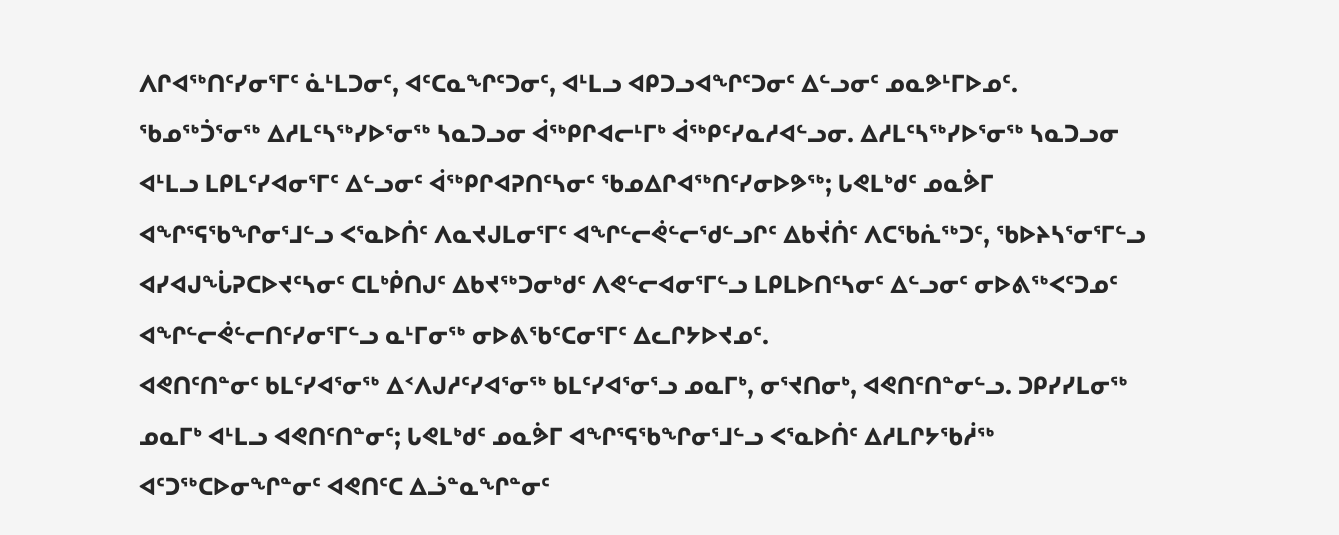ᐱᒋᐊᖅᑎᑦᓯᓂᕐᒥᑦ ᓈᒻᒪᑐᓂᑦ, ᐊᑦᑕᓇᖏᑦᑐᓂᑦ, ᐊᒻᒪᓗ ᐊᑭᑐᓗᐊᖏᑦᑐᓂᑦ ᐃᓪᓗᓂᑦ ᓄᓇᕗᒻᒥᐅᓄᑦ.
ᖃᓄᖅᑑᕐᓂᖅ ᐃᓱᒪᑦᓴᖅᓯᐅᕐᓂᖅ ᓴᓇᑐᓗᓂ ᐋᖅᑭᒋᐊᓕᒻᒥᒃ ᐋᖅᑭᑦᓯᓇᓱᐊᓪᓗᓂ. ᐃᓱᒪᑦᓴᖅᓯᐅᕐᓂᖅ ᓴᓇᑐᓗᓂ ᐊᒻᒪᓗ ᒪᑭᒪᑦᓯᐊᓂᕐᒥᑦ ᐃᓪᓗᓂᑦ ᐋᖅᑭᒋᐊᕈᑎᑦᓴᓂᑦ ᖃᓄᐃᒋᐊᖅᑎᑦᓯᓂᐅᕗᖅ; ᒐᕙᒪᒃᑯᑦ ᓄᓇᕘᒥ ᐊᖏᕐᕋᖃᖏᓂᕐᒧᓪᓗ ᐸᕐᓇᐅᑏᑦ ᐱᓇᔪᒍᒪᓂᕐᒥᑦ ᐊᖏᓪᓕᕚᓪᓕᖁᓪᓗᒋᑦ ᐃᑲᔫᑏᑦ ᐱᑕᖃᕇᖅᑐᑦ, ᖃᐅᔨᓴᕐᓂᕐᒥᓪᓗ ᐊᓯᐊᒍᖔᕈᑕᐅᔪᑦᓴᓂᑦ ᑕᒪᒃᑮᑎᒍᑦ ᐃᑲᔪᖅᑐᓂᒃᑯᑦ ᐱᕙᓪᓕᐊᓂᕐᒥᓪᓗ ᒪᑭᒪᐅᑎᑦᓴᓂᑦ ᐃᓪᓗᓂᑦ ᓂᐅᕕᖅᐸᑦᑐᓄᑦ ᐊᖏᓪᓕᕚᓪᓕᑎᑦᓯᓂᕐᒥᓪᓗ ᓇᒻᒥᓂᖅ ᓂᐅᕕᖃᑦᑕᓂᕐᒥᑦ ᐃᓚᒋᔭᐅᔪᓄᑦ.
ᐊᕙᑎᑦᑎᓐᓂᑦ ᑲᒪᑦᓯᐊᕐᓂᖅ ᐃᑉᐱᒍᓱᑦᓯᐊᕐᓂᖅ ᑲᒪᑦᓯᐊᕐᓂᕐᓗ ᓄᓇᒥᒃ, ᓂᕐᔪᑎᓂᒃ, ᐊᕙᑎᑦᑎᓐᓂᓪᓗ. ᑐᑭᓯᓯᒪᓂᖅ ᓄᓇᒥᒃ ᐊᒻᒪᓗ ᐊᕙᑎᑦᑎᓐᓂᑦ; ᒐᕙᒪᒃᑯᑦ ᓄᓇᕘᒥ ᐊᖏᕐᕋᖃᖏᓂᕐᒧᓪᓗ ᐸᕐᓇᐅᑏᑦ ᐃᓱᒪᒋᔭᖃᓲᖅ ᐊᑦᑐᖅᑕᐅᓂᖏᓐᓂᑦ ᐊᕙᑎᑦᑕ ᐃᓘᓐᓇᖏᓐᓂᑦ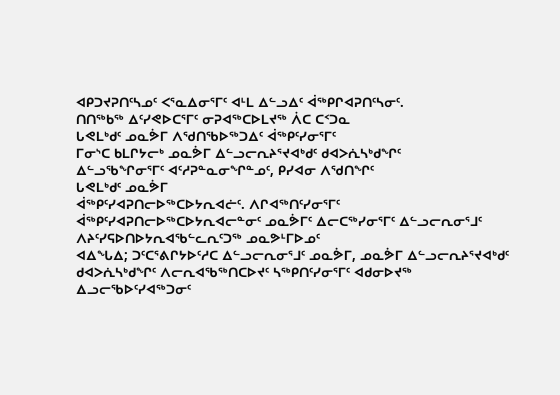ᐊᑭᑐᔪᕈᑎᑦᓴᓄᑦ ᐸᕐᓇᐃᓂᕐᒥᑦ ᐊᒻᒪ ᐃᓪᓗᐃᑦ ᐋᖅᑭᒋᐊᕈᑎᑦᓴᓂᑦ.
ᑎᑎᖅᑲᖅ ᐃᑦᓯᕙᐅᑕᕐᒥᑦ ᓂᕈᐊᖅᑕᐅᒪᔪᖅ ᐲᑕ ᑕᑉᑐᓇ
ᒐᕙᒪᒃᑯᑦ ᓄᓇᕘᒥ ᐱᖁᑎᖃᐅᖅᑐᐃᑦ ᐋᖅᑭᑦᓯᓂᕐᒥᑦ
ᒥᓂᔅᑕ ᑲᒪᒋᔭᓕᒃ ᓄᓇᕘᒥ ᐃᓪᓗᓕᕆᔨᕐᔪᐊᒃᑯᑦ ᑯᐊᐳᕇᓴᒃᑯᖏᑦ
ᐃᓪᓗᖃᖏᓂᕐᒥᑦ ᐊᑦᓱᕈᓐᓇᓂᖏᓐᓄᑦ, ᑭᓯᐊᓂ ᐱᖁᑎᖏᑦ
ᒐᕙᒪᒃᑯᑦ ᓄᓇᕘᒥ
ᐋᖅᑭᑦᓯᐊᕈᑎᓕᐅᖅᑕᐅᔭᕆᐊᓖᑦ. ᐱᒋᐊᖅᑎᑦᓯᓂᕐᒥᑦ ᐋᖅᑭᑦᓯᐊᕈᑎᓕᐅᖅᑕᐅᔭᕆᐊᓕᓐᓂᑦ ᓄᓇᕘᒥᑦ ᐃᓕᑕᖅᓯᓂᕐᒥᑦ ᐃᓪᓗᓕᕆᓂᕐᒧᑦ ᐱᔨᑦᓯᕋᐅᑎᐅᔭᕆᐊᖃᓪᓚᕆᑦᑐᖅ ᓄᓇᕗᒻᒥᐅᓄᑦ
ᐊᐃᖓᐃ; ᑐᑦᑕᕐᕕᒋᔭᐅᑦᓱᑕ ᐃᓪᓗᓕᕆᓂᕐᒧᑦ ᓄᓇᕘᒥ, ᓄᓇᕘᒥ ᐃᓪᓗᓕᕆᔨᕐᔪᐊᒃᑯᑦ ᑯᐊᐳᕇᓴᒃᑯᖏᑦ ᐱᓕᕆᐊᖃᖅᑎᑕᐅᔪᑦ ᓴᖅᑭᑎᑦᓯᓂᕐᒥᑦ ᐊᑯᓂᐅᔪᖅ ᐃᓗᓕᖃᐅᑦᓯᐊᖅᑐᓂᑦ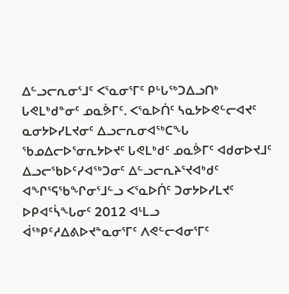ᐃᓪᓗᓕᕆᓂᕐᒧᑦ ᐸᕐᓇᓂᕐᒥᑦ ᑭᒡᒐᖅᑐᐃᓗᑎᒃ ᒐᕙᒪᒃᑯᓐᓂᑦ ᓄᓇᕘᒥᑦ. ᐸᕐᓇᐅᑏᑦ ᓴᓇᔭᐅᕙᓪᓕᐊᔪᑦ ᓇᓂᔭᐅᓯᒪᔪᓂᑦ ᐃᓗᓕᕆᓂᐊᖅᑕᖓ ᖃᓄᐃᓕᐅᕐᓂᕆᔭᐅᔪᑦ ᒐᕙᒪᒃᑯᑦ ᓄᓇᕘᒥᑦ ᐊᑯᓂᐅᔪᒧᑦ ᐃᓗᓕᖃᐅᑦᓯᐊᖅᑐᓂᑦ ᐃᓪᓗᓕᕆᔨᕐᔪᐊᒃᑯᑦ ᐊᖏᕐᕋᖃᖏᓂᕐᒧᓪᓗ ᐸᕐᓇᐅᑏᑦ ᑐᓂᔭᐅᓯᒪᔪᑦ ᐅᑭᐊᑦᓵᖓᓂᑦ 2012 ᐊᒻᒪᓗ ᐋᖅᑭᑦᓱᐃᕕᐅᔪᓐᓇᓂᕐᒥᑦ ᐱᕙᓪᓕᐊᓂᕐᒥᑦ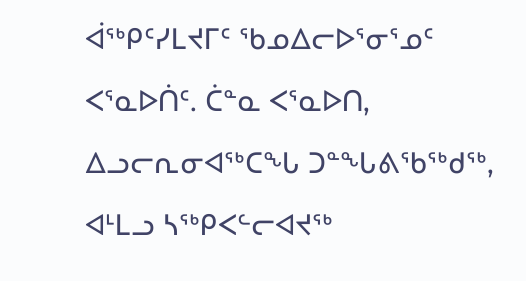ᐋᖅᑭᑦᓯᒪᔪᒥᑦ ᖃᓄᐃᓕᐅᕐᓂᕐᓄᑦ ᐸᕐᓇᐅᑏᑦ. ᑖᓐᓇ ᐸᕐᓇᐅᑎ, ᐃᓗᓕᕆᓂᐊᖅᑕᖓ ᑐᓐᖓᕕᖃᖅᑯᖅ, ᐊᒻᒪᓗ ᓴᖅᑭᐸᓪᓕᐊᔪᖅ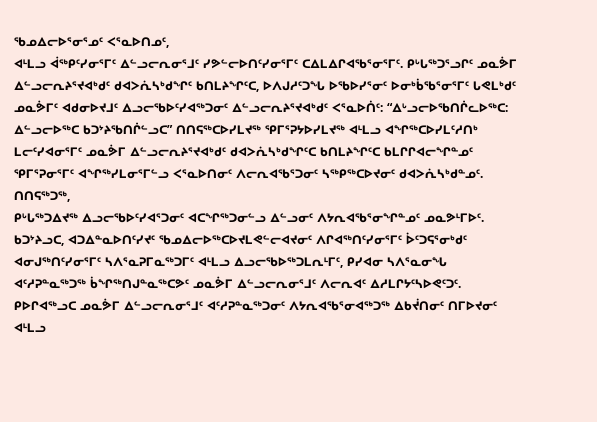ᖃᓄᐃᓕᐅᕐᓂᕐᓄᑦ ᐸᕐᓇᐅᑎᓄᑦ,
ᐊᒻᒪᓗ ᐋᖅᑭᑦᓯᓂᕐᒥᑦ ᐃᓪᓗᓕᕆᓂᕐᒧᑦ ᓯᕗᓪᓕᐅᑎᑦᓯᓂᕐᒥᑦ ᑕᐃᒪᐃᒋᐊᖃᕐᓂᕐᒥᑦ. ᑭᒡᒐᖅᑐᕐᓗᒋᑦ ᓄᓇᕘᒥ ᐃᓪᓗᓕᕆᔨᕐᔪᐊᒃᑯᑦ ᑯᐊᐳᕇᓴᒃᑯᖏᑦ ᑲᑎᒪᔨᖏᑦᑕ, ᐅᐱᒍᓱᑦᑐᖓ ᐅᖃᐅᓯᕐᓂᑦ ᐅᓂᒃᑳᖃᕐᓂᕐᒥᑦ ᒐᕙᒪᒃᑯᑦ ᓄᓇᕘᒥᑦ ᐊᑯᓂᐅᔪᒧᑦ ᐃᓗᓕᖃᐅᑦᓯᐊᖅᑐᓂᑦ ᐃᓪᓗᓕᕆᔨᕐᔪᐊᒃᑯᑦ ᐸᕐᓇᐅᑏᑦ: “ᐃᒡᓗᓕᐅᖃᑎᒌᓚᐅᖅᑕ: ᐃᓪᓗᓕᐅᖅᑕ ᑲᑐᔾᔨᖃᑎᒌᓪᓗᑕ” ᑎᑎᕋᖅᑕᐅᓯᒪᔪᖅ ᕿᒥᕐᕈᔭᐅᓯᒪᔪᖅ ᐊᒻᒪᓗ ᐊᖏᖅᑕᐅᓯᒪᑦᓱᑎᒃ ᒪᓕᑦᓯᐊᓂᕐᒥᑦ ᓄᓇᕘᒥ ᐃᓪᓗᓕᕆᔨᕐᔪᐊᒃᑯᑦ ᑯᐊᐳᕇᓴᒃᑯᖏᑦᑕ ᑲᑎᒪᔨᖏᑦᑕ ᑲᒪᒋᒋᐊᓕᖏᓐᓄᑦ ᕿᒥᕐᕈᓂᕐᒥᑦ ᐊᖏᖅᓯᒪᓂᕐᒥᓪᓗ ᐸᕐᓇᐅᑎᓂᑦ ᐱᓕᕆᐊᖃᕐᑐᓂᑦ ᓴᖅᑭᖅᑕᐅᔪᓂᑦ ᑯᐊᐳᕇᓴᒃᑯᓐᓄᑦ. ᑎᑎᕋᖅᑐᖅ,
ᑭᒡᒐᖅᑐᐃᔪᖅ ᐃᓗᓕᖃᐅᑦᓯᐊᕐᑐᓂᑦ ᐊᑕᖏᖅᑐᓂᓪᓗ ᐃᓪᓗᓂᑦ ᐱᔭᕆᐊᖃᕐᓂᖏᓐᓄᑦ ᓄᓇᕗᒻᒥᐅᑦ. ᑲᑐᔾᔨᓗᑕ, ᐊᑐᐃᓐᓇᐅᑎᑦᓯᔪᑦ ᖃᓄᐃᓕᐅᖅᑕᐅᔪᒪᕙᓪᓕᐊᔪᓂᑦ ᐱᒋᐊᖅᑎᑦᓯᓂᕐᒥᑦ ᐆᑦᑐᕋᕐᓂᒃᑯᑦ ᐊᓂᒍᖅᑎᑦᓯᓂᕐᒥᑦ ᓴᐱᕐᓇᕈᒥᓇᖅᑐᒥᑦ ᐊᒻᒪᓗ ᐃᓗᓕᖃᐅᖅᑐᒪᕆᒻᒥᑦ, ᑭᓯᐊᓂ ᓴᐱᕐᓇᓂᖓ ᐊᑦᓱᕈᓐᓇᖅᑐᖅ ᑳᖏᖅᑎᒍᓐᓇᖅᑕᕗᑦ ᓄᓇᕘᒥ ᐃᓪᓗᓕᕆᓂᕐᒧᑦ ᐱᓕᕆᐊᑦ ᐃᓱᒪᒋᔭᑦᓴᐅᕙᑦᑐᑦ. ᑭᐅᒋᐊᖅᓗᑕ ᓄᓇᕘᒥ ᐃᓪᓗᓕᕆᓂᕐᒧᑦ ᐊᑦᓱᕈᓐᓇᖅᑐᓂᑦ ᐱᔭᕆᐊᖃᕐᓂᐊᖅᑐᖅ ᐃᑲᔫᑎᓂᑦ ᑎᒥᐅᔪᓂᑦ ᐊᒻᒪᓗ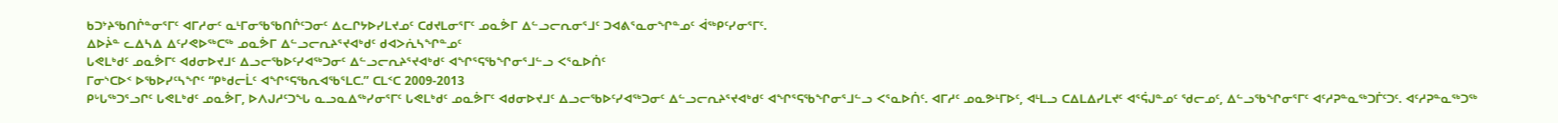ᑲᑐᔾᔨᖃᑎᒌᓐᓂᕐᒥᑦ ᐊᒥᓱᓂᑦ ᓇᒻᒥᓂᖃᖃᑎᒌᑦᑐᓂᑦ ᐃᓚᒋᔭᐅᓯᒪᔪᓄᑦ ᑕᑯᔪᒪᓂᕐᒥᑦ ᓄᓇᕘᒥ ᐃᓪᓗᓕᕆᓂᕐᒧᑦ ᑐᐊᕕᕐᓇᓂᖏᓐᓄᑦ ᐋᖅᑭᑦᓯᓂᕐᒥᑦ.
ᐃᐅᔩᓐ ᓚᐃᓴᐃ ᐃᑦᓯᕙᐅᖅᑕᖅ ᓄᓇᕘᒥ ᐃᓪᓗᓕᕆᔨᕐᔪᐊᒃᑯᑦ ᑯᐊᐳᕇᓴᖏᓐᓄᑦ
ᒐᕙᒪᒃᑯᑦ ᓄᓇᕘᒥᑦ ᐊᑯᓂᐅᔪᒧᑦ ᐃᓗᓕᖃᐅᑦᓯᐊᖅᑐᓂᑦ ᐃᓪᓗᓕᕆᔨᕐᔪᐊᒃᑯᑦ ᐊᖏᕐᕋᖃᖏᓂᕐᒧᓪᓗ ᐸᕐᓇᐅᑏᑦ
ᒥᓂᔅᑕᐅᑉ ᐅᖃᐅᓯᑦᓴᖏᑦ “ᑭᒃᑯᓕᒫᑦ ᐊᖏᕐᕋᖃᕆᐊᖃᕐᒪᑕ.” ᑕᒪᑉᑕ 2009-2013
ᑭᒡᒐᖅᑐᕐᓗᒋᑦ ᒐᕙᒪᒃᑯᑦ ᓄᓇᕘᒥ, ᐅᐱᒍᓱᑦᑐᖓ ᓇᓗᓇᐃᖅᓯᓂᕐᒥᑦ ᒐᕙᒪᒃᑯᑦ ᓄᓇᕘᒥᑦ ᐊᑯᓂᐅᔪᒧᑦ ᐃᓗᓕᖃᐅᑦᓯᐊᖅᑐᓂᑦ ᐃᓪᓗᓕᕆᔨᕐᔪᐊᒃᑯᑦ ᐊᖏᕐᕋᖃᖏᓂᕐᒧᓪᓗ ᐸᕐᓇᐅᑏᑦ. ᐊᒥᓱᑦ ᓄᓇᕗᒻᒥᐅᑦ, ᐊᒻᒪᓗ ᑕᐃᒪᐃᓯᒪᔪᑦ ᐊᕐᕌᒍᓐᓄᑦ ᖁᓕᓄᑦ, ᐃᓪᓗᖃᖏᓂᕐᒥᑦ ᐊᑦᓱᕈᓐᓇᖅᑐᒦᑦᑐᑦ. ᐊᑦᓱᕈᓐᓇᖅᑐᖅ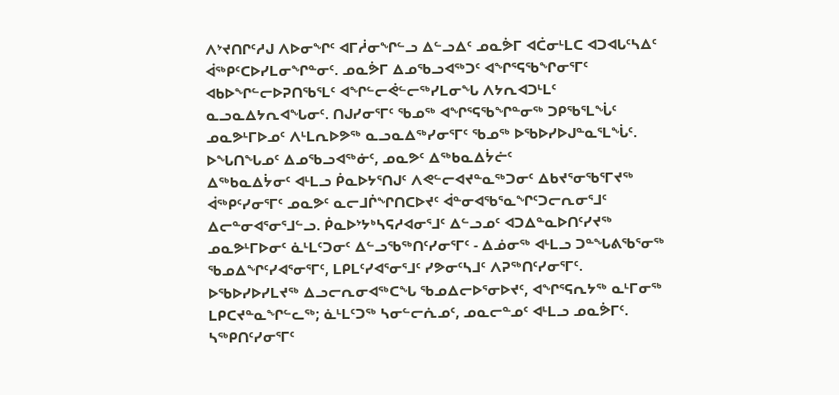ᐱᔾᔪᑎᒋᑦᓱᒍ ᐱᐅᓂᖏᑦ ᐊᒥᓲᓂᖏᓪᓗ ᐃᓪᓗᐃᑦ ᓄᓇᕘᒥ ᐊᑖᓂᒻᒪᑕ ᐊᑐᐊᒐᑦᓴᐃᑦ ᐋᖅᑭᑦᑕᐅᓯᒪᓂᖏᓐᓂᑦ. ᓄᓇᕘᒥ ᐃᓄᖃᓗᐊᖅᑐᑦ ᐊᖏᕐᕋᖃᖏᓂᕐᒥᑦ ᐊᑲᐅᖏᓪᓕᐅᕈᑎᖃᕐᒪᑦ ᐊᖏᓪᓕᕚᓪᓕᖅᓯᒪᓂᖓ ᐱᔭᕆᐊᑐᒻᒪᑦ ᓇᓗᓇᐃᔭᕆᐊᖓᓂᑦ. ᑎᒍᓯᓂᕐᒥᑦ ᖃᓄᖅ ᐊᖏᕐᕋᖃᖏᓐᓂᖅ ᑐᑭᖃᕐᒪᖔᑦ ᓄᓇᕗᒻᒥᐅᓄᑦ ᐱᒻᒪᕆᐅᕗᖅ ᓇᓗᓇᐃᖅᓯᓂᕐᒥᑦ ᖃᓄᖅ ᐅᖃᐅᓯᐅᒍᓐᓇᕐᒪᖔᑦ. ᐅᖓᑎᖓᓄᑦ ᐃᓄᖃᓗᐊᖅᓃᑦ, ᓄᓇᕗᑦ ᐃᖅᑲᓇᐃᔮᓖᑦ
ᐃᖅᑲᓇᐃᔮᓂᑦ ᐊᒻᒪᓗ ᑮᓇᐅᔭᕐᑎᒍᑦ ᐱᕙᓪᓕᐊᔪᓐᓇᖅᑐᓂᑦ ᐃᑲᔪᕐᓂᖃᕐᒥᔪᖅ ᐋᖅᑭᑦᓯᓂᕐᒥᑦ ᓄᓇᕗᑦ ᓇᓕᒧᒌᖏᑎᑕᐅᔪᑦ ᐋᓐᓂᐊᖃᕐᓇᖏᑦᑐᓕᕆᓂᕐᒧᑦ ᐃᓕᓐᓂᐊᕐᓂᕐᒧᓪᓗ. ᑮᓇᐅᔾᔭᒃᓴᕋᓱᐊᓂᕐᒧᑦ ᐃᓪᓗᓄᑦ ᐊᑐᐃᓐᓇᐅᑎᑦᓯᔪᖅ ᓄᓇᕗᒻᒥᐅᓂᑦ ᓈᒻᒪᑦᑐᓂᑦ ᐃᓪᓗᖃᖅᑎᑦᓯᓂᕐᒥᑦ - ᐃᓅᓂᖅ ᐊᒻᒪᓗ ᑐᓐᖓᕕᖃᕐᓂᖅ ᖃᓄᐃᖏᑦᓯᐊᕐᓂᕐᒥᑦ, ᒪᑭᒪᑦᓯᐊᕐᓂᕐᒧᑦ ᓯᕗᓂᑦᓴᒧᑦ ᐱᕈᖅᑎᑦᓯᓂᕐᒥᑦ. ᐅᖃᐅᓯᐅᓯᒪᔪᖅ ᐃᓗᓕᕆᓂᐊᖅᑕᖓ ᖃᓄᐃᓕᐅᕐᓂᐅᔪᑦ, ᐊᖏᕐᕋᕆᔭᖅ ᓇᒻᒥᓂᖅ ᒪᑭᑕᔪᓐᓇᖏᓪᓚᖅ; ᓈᒻᒪᑦᑐᖅ ᓴᓂᓪᓕᕇᓄᑦ, ᓄᓇᓕᓐᓄᑦ ᐊᒻᒪᓗ ᓄᓇᕘᒥᑦ. ᓴᖅᑭᑎᑦᓯᓂᕐᒥᑦ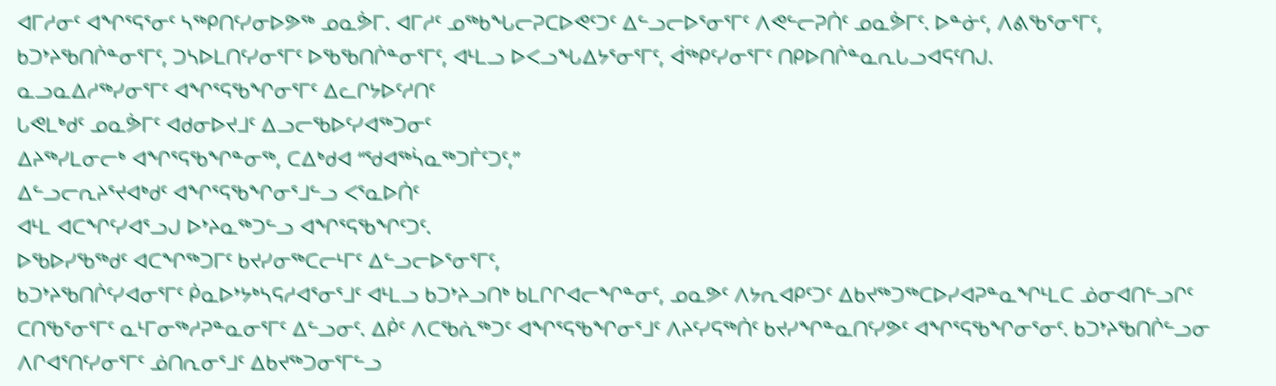ᐊᒥᓱᓂᑦ ᐊᖏᕐᕋᕐᓂᑦ ᓴᖅᑭᑎᑦᓯᓂᐅᕗᖅ ᓄᓇᕘᒥ. ᐊᒥᓱᑦ ᓄᖅᑲᖓᓕᕈᑕᐅᕙᑦᑐᑦ ᐃᓪᓗᓕᐅᕐᓂᕐᒥᑦ ᐱᕙᓪᓕᕈᑏᑦ ᓄᓇᕘᒥᑦ. ᐅᓐᓃᑦ, ᐱᕕᖃᕐᓂᕐᒥᑦ, ᑲᑐᔾᔨᖃᑎᒌᓐᓂᕐᒥᑦ, ᑐᓴᐅᒪᑎᑦᓯᓂᕐᒥᑦ ᐅᖃᖃᑎᒌᓐᓂᕐᒥᑦ, ᐊᒻᒪᓗ ᐅᐸᓗᖓᐃᔭᕐᓂᕐᒥᑦ, ᐋᖅᑭᑦᓯᓂᕐᒥᑦ ᑎᑭᐅᑎᒌᓐᓇᕆᒐᓗᐊᕋᑦᑎᒍ.
ᓇᓗᓇᐃᓱᖅᓯᓂᕐᒥᑦ ᐊᖏᕐᕋᖃᖏᓂᕐᒥᑦ ᐃᓚᒋᔭᐅᑦᓱᑎᑦ
ᒐᕙᒪᒃᑯᑦ ᓄᓇᕘᒥᑦ ᐊᑯᓂᐅᔪᒧᑦ ᐃᓗᓕᖃᐅᑦᓯᐊᖅᑐᓂᑦ
ᐃᔨᖅᓯᒪᓂᓕᒃ ᐊᖏᕐᕋᖃᖏᓐᓂᖅ, ᑕᐃᒃᑯᐊ “ᖁᐊᖅᓵᓇᖅᑐᒦᑦᑐᑦ,”
ᐃᓪᓗᓕᕆᔨᕐᔪᐊᒃᑯᑦ ᐊᖏᕐᕋᖃᖏᓂᕐᒧᓪᓗ ᐸᕐᓇᐅᑏᑦ
ᐊᒻᒪ ᐊᑕᖏᑦᓯᐊᕐᓗᒍ ᐅᔾᔨᓇᖅᑐᓪᓗ ᐊᖏᕐᕋᖃᖏᑦᑐᑦ.
ᐅᖃᐅᓯᖃᖅᑯᑦ ᐊᑕᖏᖅᑐᒥᑦ ᑲᔪᓯᓂᖅᑕᓕᒻᒥᑦ ᐃᓪᓗᓕᐅᕐᓂᕐᒥᑦ,
ᑲᑐᔾᔨᖃᑎᒌᑦᓯᐊᓂᕐᒥᑦ ᑮᓇᐅᔾᔭᒃᓴᕋᓱᐊᕐᓂᕐᒧᑦ ᐊᒻᒪᓗ ᑲᑐᔾᔨᓗᑎᒃ ᑲᒪᒋᒋᐊᓕᖏᓐᓂᑦ, ᓄᓇᕗᑦ ᐱᔭᕆᐊᑭᑦᑐᑦ ᐃᑲᔪᖅᑐᖅᑕᐅᓯᐊᕈᓐᓇᖏᒻᒪᑕ ᓅᓂᐊᑎᓪᓗᒋᑦ ᑕᑎᖃᕐᓂᕐᒥᑦ ᓇᒻᒥᓂᖅᓱᕈᓐᓇᓂᕐᒥᑦ ᐃᓪᓗᓂᑦ. ᐃᑮᑦ ᐱᑕᖃᕇᖅᑐᑦ ᐊᖏᕐᕋᖃᖏᓂᕐᒧᑦ ᐱᔨᑦᓯᕋᖅᑏᑦ ᑲᔪᓯᖏᓐᓇᑎᑦᓯᕗᑦ ᐊᖏᕐᕋᖃᖏᓂᕐᓂᑦ. ᑲᑐᔾᔨᖃᑎᒌᓪᓗᓂ ᐱᒋᐊᕐᑎᑦᓯᓂᕐᒥᑦ ᓅᑎᕆᓂᕐᒧᑦ ᐃᑲᔪᖅᑐᓂᕐᒥᓪᓗ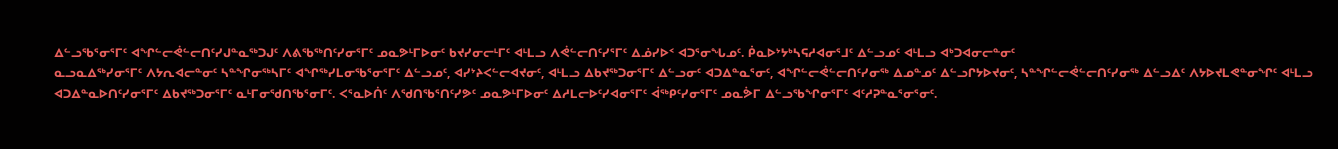ᐃᓪᓗᖃᕐᓂᕐᒥᑦ ᐊᖏᓪᓕᕚᓪᓕᑎᑦᓯᒍᓐᓇᖅᑐᒍᑦ ᐱᕕᖃᖅᑎᑦᓯᓂᕐᒥᑦ ᓄᓇᕗᒻᒥᐅᓂᑦ ᑲᔪᓯᓂᓕᒻᒥᑦ ᐊᒻᒪᓗ ᐱᕚᓪᓕᑎᑦᓯᕐᒥᑦ ᐃᓅᓯᐅᑉ ᐊᑐᕐᓂᖓᓄᑦ. ᑮᓇᐅᔾᔭᒃᓴᕋᓱᐊᓂᕐᒧᑦ ᐃᓪᓗᓄᑦ ᐊᒻᒪᓗ ᐊᒃᑐᐊᓂᓕᓐᓂᑦ
ᓇᓗᓇᐃᖅᓯᓂᕐᒥᑦ ᐱᔭᕆᐊᓕᓐᓂᑦ ᓴᓐᖏᓂᖅᓴᒥᑦ ᐊᖏᖅᓯᒪᓂᖃᕐᓂᕐᒥᑦ ᐃᓪᓗᓄᑦ, ᐊᓯᔾᔨᐸᓪᓕᐊᔪᓂᑦ, ᐊᒻᒪᓗ ᐃᑲᔪᖅᑐᓂᕐᒥᑦ ᐃᓪᓗᓂᑦ ᐊᑐᐃᓐᓇᕐᓂᑦ, ᐊᖏᓪᓕᕚᓪᓕᑎᑦᓯᓂᖅ ᐃᓄᓐᓄᑦ ᐃᓪᓗᒋᔭᐅᔪᓂᑦ, ᓴᓐᖏᓪᓕᕚᓪᓕᑎᑦᓯᓂᖅ ᐃᓪᓗᐃᑦ ᐱᔭᐅᔪᒪᕙᓐᓂᖏᑦ ᐊᒻᒪᓗ ᐊᑐᐃᓐᓇᐅᑎᑦᓯᓂᕐᒥᑦ ᐃᑲᔪᖅᑐᓂᕐᒥᑦ ᓇᒻᒥᓂᖁᑎᖃᕐᓂᒥᑦ. ᐸᕐᓇᐅᑏᑦ ᐱᖁᑎᖃᕐᑎᑦᓯᕗᑦ ᓄᓇᕗᒻᒥᐅᓂᑦ ᐃᓱᒪᓕᐅᑦᓯᐊᓂᕐᒥᑦ ᐋᖅᑭᑦᓯᓂᕐᒥᑦ ᓄᓇᕘᒥ ᐃᓪᓗᖃᖏᓂᕐᒥᑦ ᐊᑦᓱᕈᓐᓇᕐᓂᕐᓂᑦ.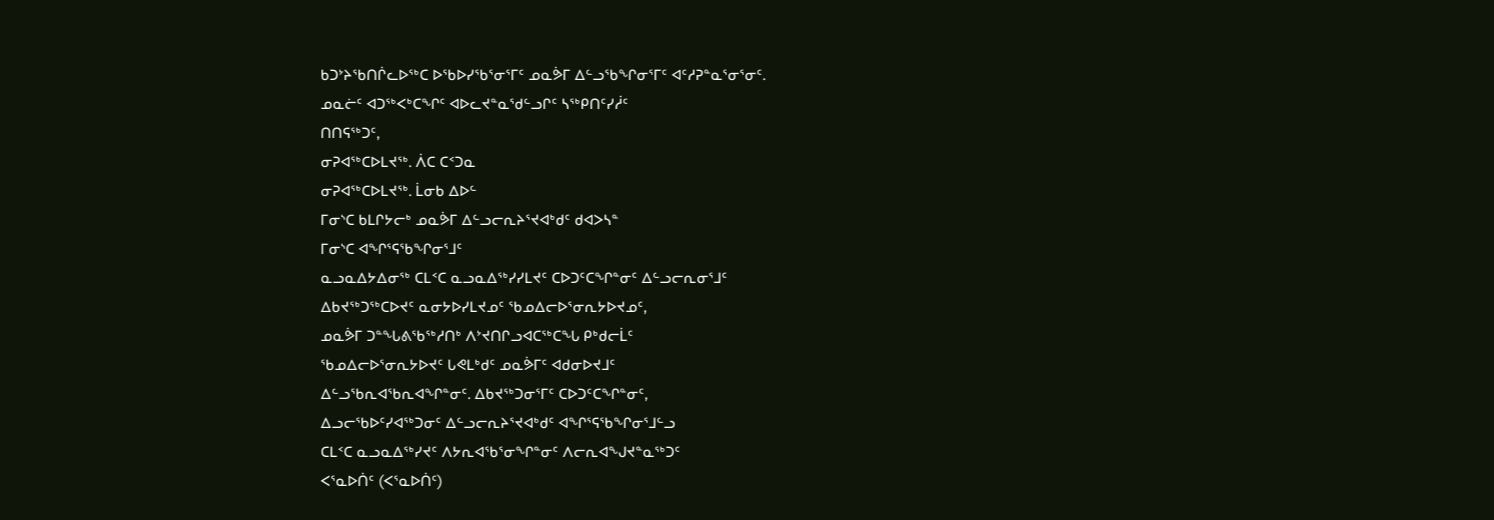ᑲᑐᔾᔨᖃᑎᒌᓚᐅᖅᑕ ᐅᖃᐅᓯᖃᕐᓂᕐᒥᑦ ᓄᓇᕘᒥ ᐃᓪᓗᖃᖏᓂᕐᒥᑦ ᐊᑦᓱᕈᓐᓇᕐᓂᕐᓂᑦ.
ᓄᓇᓖᑦ ᐊᑐᖅᐸᒃᑕᖏᑦ ᐊᐅᓚᔪᓐᓇᖁᓪᓗᒋᑦ ᓴᖅᑭᑎᑦᓯᓲᑦ
ᑎᑎᕋᖅᑐᑦ,
ᓂᕈᐊᖅᑕᐅᒪᔪᖅ. ᐲᑕ ᑕᑉᑐᓇ
ᓂᕈᐊᖅᑕᐅᒪᔪᖅ. ᒫᓂᑲ ᐃᐅᓪ
ᒥᓂᔅᑕ ᑲᒪᒋᔭᓕᒃ ᓄᓇᕘᒥ ᐃᓪᓗᓕᕆᔨᕐᔪᐊᒃᑯᑦ ᑯᐊᐳᓴᓐ
ᒥᓂᔅᑕ ᐊᖏᕐᕋᖃᖏᓂᕐᒧᑦ
ᓇᓗᓇᐃᔭᐃᓂᖅ ᑕᒪᑉᑕ ᓇᓗᓇᐃᖅᓯᓯᒪᔪᑦ ᑕᐅᑐᑦᑕᖏᓐᓂᑦ ᐃᓪᓗᓕᕆᓂᕐᒧᑦ
ᐃᑲᔪᖅᑐᖅᑕᐅᔪᑦ ᓇᓂᔭᐅᓯᒪᔪᓄᑦ ᖃᓄᐃᓕᐅᕐᓂᕆᔭᐅᔪᓄᑦ,
ᓄᓇᕘᒥ ᑐᓐᖓᕕᖃᖅᓱᑎᒃ ᐱᔾᔪᑎᒋᓗᐊᑕᖅᑕᖓ ᑭᒃᑯᓕᒫᑦ
ᖃᓄᐃᓕᐅᕐᓂᕆᔭᐅᔪᑦ ᒐᕙᒪᒃᑯᑦ ᓄᓇᕘᒥᑦ ᐊᑯᓂᐅᔪᒧᑦ
ᐃᓪᓗᖃᕆᐊᖃᕆᐊᖏᓐᓂᑦ. ᐃᑲᔪᖅᑐᓂᕐᒥᑦ ᑕᐅᑐᑦᑕᖏᓐᓂᑦ,
ᐃᓗᓕᖃᐅᑦᓯᐊᖅᑐᓂᑦ ᐃᓪᓗᓕᕆᔨᕐᔪᐊᒃᑯᑦ ᐊᖏᕐᕋᖃᖏᓂᕐᒧᓪᓗ
ᑕᒪᑉᑕ ᓇᓗᓇᐃᖅᓯᔪᑦ ᐱᔭᕆᐊᖃᕐᓂᖏᓐᓂᑦ ᐱᓕᕆᐊᖑᔪᓐᓇᖅᑐᑦ
ᐸᕐᓇᐅᑏᑦ (ᐸᕐᓇᐅᑏᑦ)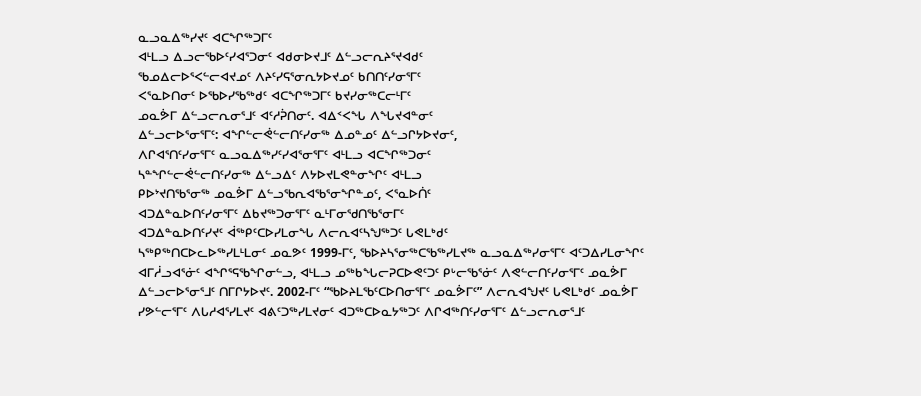ᓇᓗᓇᐃᖅᓯᔪᑦ ᐊᑕᖏᖅᑐᒥᑦ
ᐊᒻᒪᓗ ᐃᓗᓕᖃᐅᑦᓯᐊᕐᑐᓂᑦ ᐊᑯᓂᐅᔪᒧᑦ ᐃᓪᓗᓕᕆᔨᕐᔪᐊᑯᑦ
ᖃᓄᐃᓕᐅᕐᐸᓪᓕᐊᔪᓄᑦ ᐱᔨᑦᓯᕋᕐᓂᕆᔭᐅᔪᓄᑦ ᑲᑎᑎᑦᓯᓂᕐᒥᑦ
ᐸᕐᓇᐅᑎᓂᑦ ᐅᖃᐅᓯᖃᖅᑯᑦ ᐊᑕᖏᖅᑐᒥᑦ ᑲᔪᓯᓂᖅᑕᓕᒻᒥᑦ
ᓄᓇᕘᒥ ᐃᓪᓗᓕᕆᓂᕐᒧᑦ ᐊᑦᓱᕉᑎᓂᑦ. ᐊᐃᑉᐸᖓ ᐱᖓᔪᐊᓐᓂᑦ
ᐃᓪᓗᓕᐅᕐᓂᕐᒥᑦ: ᐊᖏᓪᓕᕚᓪᓕᑎᑦᓯᓂᖅ ᐃᓄᓐᓄᑦ ᐃᓪᓗᒋᔭᐅᔪᓂᑦ,
ᐱᒋᐊᕐᑎᑦᓯᓂᕐᒥᑦ ᓇᓗᓇᐃᖅᓯᑦᓯᐊᕐᓂᕐᒥᑦ ᐊᒻᒪᓗ ᐊᑕᖏᖅᑐᓂᑦ
ᓴᓐᖏᓪᓕᕚᓪᓕᑎᑦᓯᓂᖅ ᐃᓪᓗᐃᑦ ᐱᔭᐅᔪᒪᕙᓐᓂᖏᑦ ᐊᒻᒪᓗ
ᑭᐅᔾᔪᑎᖃᕐᓂᖅ ᓄᓇᕘᒥ ᐃᓪᓗᖃᕆᐊᖃᕐᓂᖏᓐᓄᑦ, ᐸᕐᓇᐅᑏᑦ
ᐊᑐᐃᓐᓇᐅᑎᑦᓯᓂᕐᒥᑦ ᐃᑲᔪᖅᑐᓂᕐᒥᑦ ᓇᒻᒥᓂᖁᑎᖃᕐᓂᒥᑦ
ᐊᑐᐃᓐᓇᐅᑎᑦᓯᔪᑦ ᐋᖅᑭᑦᑕᐅᓯᒪᓂᖓ ᐱᓕᕆᐊᑦᓴᖑᖅᑐᑦ ᒐᕙᒪᒃᑯᑦ
ᓴᖅᑭᖅᑎᑕᐅᓚᐅᖅᓯᒪᒻᒪᓂᑦ ᓄᓇᕗᑦ 1999-ᒥᑦ, ᖃᐅᔨᓴᕐᓂᖅᑕᖃᖅᓯᒪᔪᖅ ᓇᓗᓇᐃᖅᓯᓂᕐᒥᑦ ᐊᑦᑐᐃᓯᒪᓂᖏᑦ ᐊᒥᓲᓗᐊᕐᓃᑦ ᐊᖏᕐᕋᖃᖏᓂᓪᓗ, ᐊᒻᒪᓗ ᓄᖅᑲᖓᓕᕈᑕᐅᕙᑦᑐᑦ ᑭᒡᓕᖃᕐᓃᑦ ᐱᕙᓪᓕᑎᑦᓯᓂᕐᒥᑦ ᓄᓇᕘᒥ ᐃᓪᓗᓕᐅᕐᓂᕐᒧᑦ ᑎᒥᒋᔭᐅᔪᑦ. 2002-ᒥᑦ “ᖃᐅᔨᒪᖃᑦᑕᐅᑎᓂᕐᒥᑦ ᓄᓇᕘᒥᑦ” ᐱᓕᕆᐊᖑᔪᑦ ᒐᕙᒪᒃᑯᑦ ᓄᓇᕘᒥ ᓯᕗᓪᓕᕐᒥᑦ ᐱᒐᓱᐊᕐᓯᒪᔪᑦ ᐊᕕᑦᑐᖅᓯᒪᔪᓂᑦ ᐊᑐᖅᑕᐅᓇᔭᖅᑐᑦ ᐱᒋᐊᖅᑎᑦᓯᓂᕐᒥᑦ ᐃᓪᓗᓕᕆᓂᕐᒧᑦ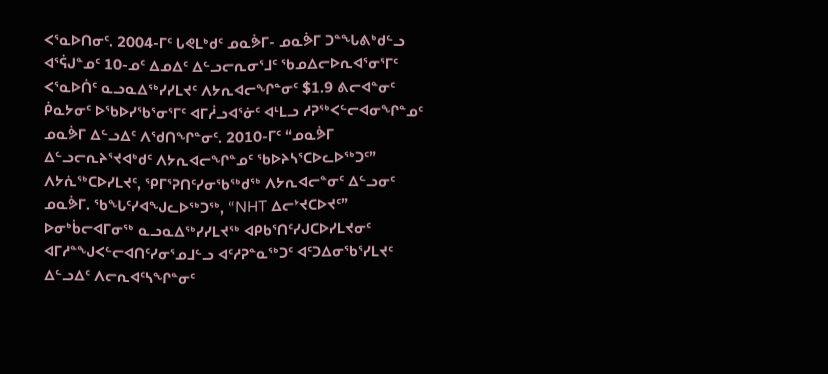ᐸᕐᓇᐅᑎᓂᑦ. 2004-ᒥᑦ ᒐᕙᒪᒃᑯᑦ ᓄᓇᕘᒥ- ᓄᓇᕘᒥ ᑐᓐᖓᕕᒃᑯᓪᓗ ᐊᕐᕌᒍᓐᓄᑦ 10-ᓄᑦ ᐃᓄᐃᑦ ᐃᓪᓗᓕᕆᓂᕐᒧᑦ ᖃᓄᐃᓕᐅᕆᐊᕐᓂᕐᒥᑦ ᐸᕐᓇᐅᑏᑦ ᓇᓗᓇᐃᖅᓯᓯᒪᔪᑦ ᐱᔭᕆᐊᓕᖏᓐᓂᑦ $1.9 ᕕᓕᐊᓐᓂᑦ ᑮᓇᔭᓂᑦ ᐅᖃᐅᓯᖃᕐᓂᕐᒥᑦ ᐊᒥᓲᓗᐊᕐᓃᑦ ᐊᒻᒪᓗ ᓱᕈᖅᐸᓪᓕᐊᓂᖏᓐᓄᑦ ᓄᓇᕘᒥ ᐃᓪᓗᐃᑦ ᐱᖁᑎᖏᓐᓂᑦ. 2010-ᒥᑦ “ᓄᓇᕘᒥ ᐃᓪᓗᓕᕆᔨᕐᔪᐊᒃᑯᑦ ᐱᔭᕆᐊᓕᖏᓐᓄᑦ ᖃᐅᔨᓴᕐᑕᐅᓚᐅᖅᑐᑦ” ᐱᔭᕇᖅᑕᐅᓯᒪᔪᑦ, ᕿᒥᕐᕈᑎᑦᓯᓂᖃᖅᑯᖅ ᐱᔭᕆᐊᓕᓐᓂᑦ ᐃᓪᓗᓂᑦ ᓄᓇᕘᒥ. ᖃᖓᑦᓯᐊᖑᓚᐅᖅᑐᖅ, “NHT ᐃᓕᔾᔪᑕᐅᔪᑦ” ᐅᓂᒃᑳᓕᐊᒥᓂᖅ ᓇᓗᓇᐃᖅᓯᓯᒪᔪᖅ ᐊᑭᑲᕐᑎᑦᓯᒍᑕᐅᓯᒪᔪᓂᑦ ᐊᒥᓱᓐᖑᐸᓪᓕᐊᑎᑦᓯᓂᕐᓄᒧᓪᓗ ᐊᑦᓱᕈᓐᓇᖅᑐᑦ ᐊᑦᑐᐃᓂᖃᕐᓯᒪᔪᑦ ᐃᓪᓗᐃᑦ ᐱᓕᕆᐊᑦᓴᖏᓐᓂᑦ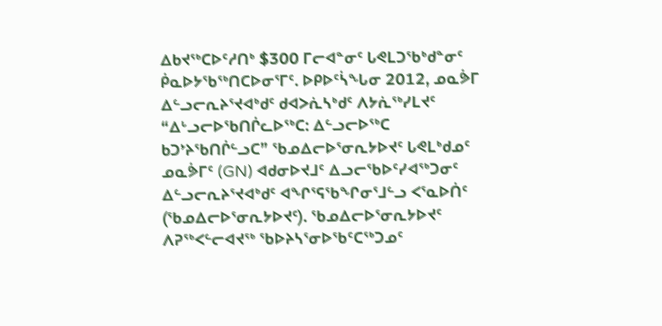ᐃᑲᔪᖅᑕᐅᑦᓱᑎᒃ $300 ᒥᓕᐊᓐᓂᑦ ᒐᕙᒪᑐᖃᒃᑯᓐᓂᑦ ᑮᓇᐅᔭᖃᖅᑎᑕᐅᓂᕐᒥᑦ. ᐅᑭᐅᑦᓵᖓᓂ 2012, ᓄᓇᕘᒥ ᐃᓪᓗᓕᕆᔨᕐᔪᐊᒃᑯᑦ ᑯᐊᐳᕇᓴᒃᑯᑦ ᐱᔭᕇᖅᓯᒪᔪᑦ “ᐃᒡᓗᓕᐅᖃᑎᒌᓚᐅᖅᑕ: ᐃᓪᓗᓕᐅᖅᑕ ᑲᑐᔾᔨᖃᑎᒌᓪᓗᑕ” ᖃᓄᐃᓕᐅᕐᓂᕆᔭᐅᔪᑦ ᒐᕙᒪᒃᑯᓄᑦ ᓄᓇᕘᒥᑦ (GN) ᐊᑯᓂᐅᔪᒧᑦ ᐃᓗᓕᖃᐅᑦᓯᐊᖅᑐᓂᑦ ᐃᓪᓗᓕᕆᔨᕐᔪᐊᒃᑯᑦ ᐊᖏᕐᕋᖃᖏᓂᕐᒧᓪᓗ ᐸᕐᓇᐅᑏᑦ (ᖃᓄᐃᓕᐅᕐᓂᕆᔭᐅᔪᑦ). ᖃᓄᐃᓕᐅᕐᓂᕆᔭᐅᔪᑦ ᐱᕈᖅᐸᓪᓕᐊᔪᖅ ᖃᐅᔨᓴᕐᓂᐅᖃᑦᑕᖅᑐᓄᑦ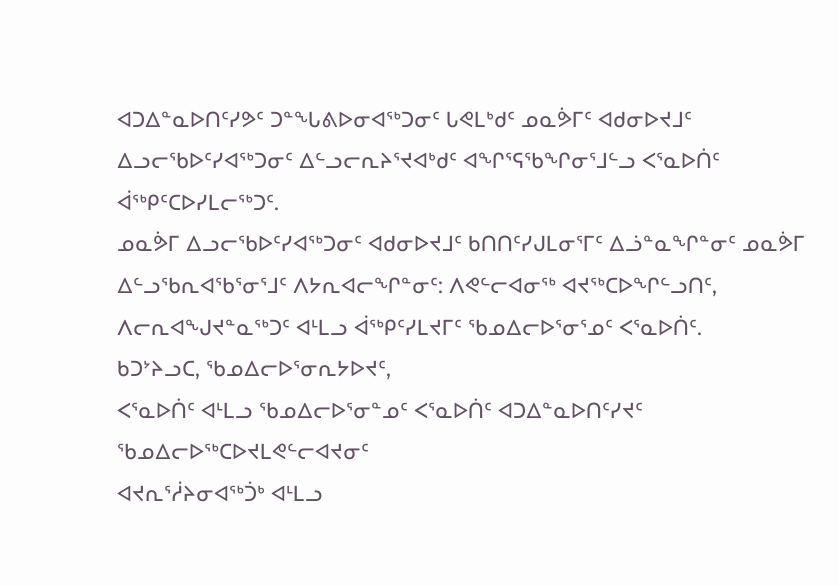ᐊᑐᐃᓐᓇᐅᑎᑦᓯᕗᑦ ᑐᓐᖓᕕᐅᓂᐊᖅᑐᓂᑦ ᒐᕙᒪᒃᑯᑦ ᓄᓇᕘᒥᑦ ᐊᑯᓂᐅᔪᒧᑦ ᐃᓗᓕᖃᐅᑦᓯᐊᖅᑐᓂᑦ ᐃᓪᓗᓕᕆᔨᕐᔪᐊᒃᑯᑦ ᐊᖏᕐᕋᖃᖏᓂᕐᒧᓪᓗ ᐸᕐᓇᐅᑏᑦ ᐋᖅᑭᑦᑕᐅᓯᒪᓕᖅᑐᑦ.
ᓄᓇᕘᒥ ᐃᓗᓕᖃᐅᑦᓯᐊᖅᑐᓂᑦ ᐊᑯᓂᐅᔪᒧᑦ ᑲᑎᑎᑦᓯᒍᒪᓂᕐᒥᑦ ᐃᓘᓐᓇᖏᓐᓂᑦ ᓄᓇᕘᒥ ᐃᓪᓗᖃᕆᐊᖃᕐᓂᕐᒧᑦ ᐱᔭᕆᐊᓕᖏᓐᓂᑦ: ᐱᕙᓪᓕᐊᓂᖅ ᐊᔪᖅᑕᐅᖏᓪᓗᑎᑦ, ᐱᓕᕆᐊᖑᔪᓐᓇᖅᑐᑦ ᐊᒻᒪᓗ ᐋᖅᑭᑦᓯᒪᔪᒥᑦ ᖃᓄᐃᓕᐅᕐᓂᕐᓄᑦ ᐸᕐᓇᐅᑏᑦ.
ᑲᑐᔾᔨᓗᑕ, ᖃᓄᐃᓕᐅᕐᓂᕆᔭᐅᔪᑦ,
ᐸᕐᓇᐅᑏᑦ ᐊᒻᒪᓗ ᖃᓄᐃᓕᐅᕐᓂᓐᓄᑦ ᐸᕐᓇᐅᑏᑦ ᐊᑐᐃᓐᓇᐅᑎᑦᓯᔪᑦ ᖃᓄᐃᓕᐅᖅᑕᐅᔪᒪᕙᓪᓕᐊᔪᓂᑦ
ᐊᔪᕆᕐᓲᔨᓂᐊᖅᑑᒃ ᐊᒻᒪᓗ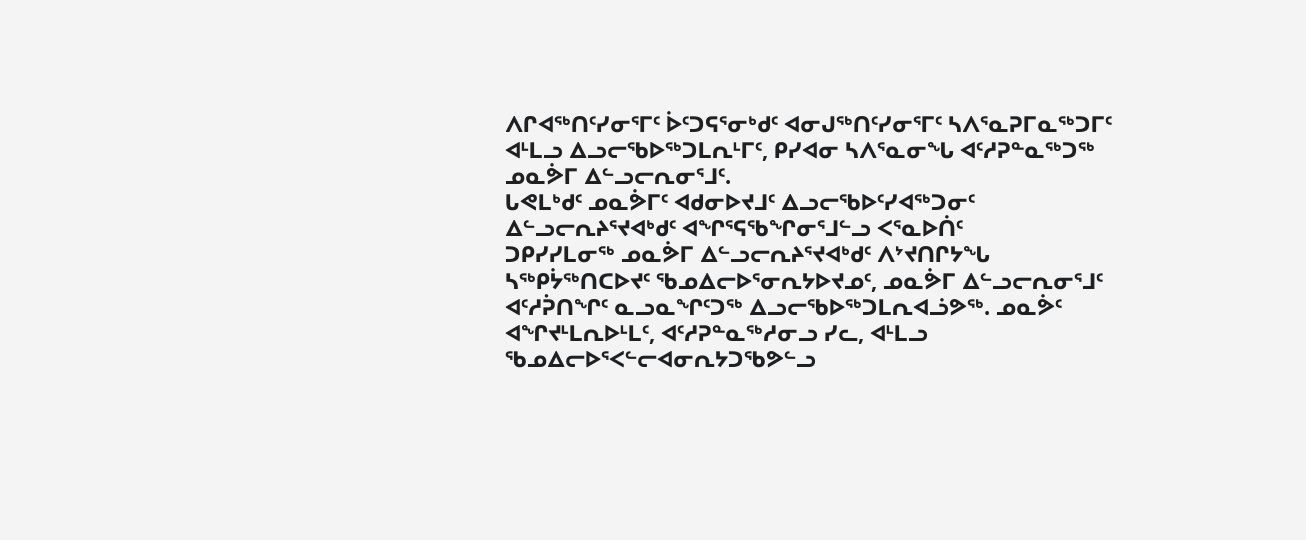ᐱᒋᐊᖅᑎᑦᓯᓂᕐᒥᑦ ᐆᑦᑐᕋᕐᓂᒃᑯᑦ ᐊᓂᒍᖅᑎᑦᓯᓂᕐᒥᑦ ᓴᐱᕐᓇᕈᒥᓇᖅᑐᒥᑦ ᐊᒻᒪᓗ ᐃᓗᓕᖃᐅᖅᑐᒪᕆᒻᒥᑦ, ᑭᓯᐊᓂ ᓴᐱᕐᓇᓂᖓ ᐊᑦᓱᕈᓐᓇᖅᑐᖅ ᓄᓇᕘᒥ ᐃᓪᓗᓕᕆᓂᕐᒧᑦ.
ᒐᕙᒪᒃᑯᑦ ᓄᓇᕘᒥᑦ ᐊᑯᓂᐅᔪᒧᑦ ᐃᓗᓕᖃᐅᑦᓯᐊᖅᑐᓂᑦ ᐃᓪᓗᓕᕆᔨᕐᔪᐊᒃᑯᑦ ᐊᖏᕐᕋᖃᖏᓂᕐᒧᓪᓗ ᐸᕐᓇᐅᑏᑦ
ᑐᑭᓯᓯᒪᓂᖅ ᓄᓇᕘᒥ ᐃᓪᓗᓕᕆᔨᕐᔪᐊᒃᑯᑦ ᐱᔾᔪᑎᒋᔭᖓ ᓴᖅᑭᔮᖅᑎᑕᐅᔪᑦ ᖃᓄᐃᓕᐅᕐᓂᕆᔭᐅᔪᓄᑦ, ᓄᓇᕘᒥ ᐃᓪᓗᓕᕆᓂᕐᒧᑦ ᐊᑦᓱᕉᑎᖏᑦ ᓇᓗᓇᖏᑦᑐᖅ ᐃᓗᓕᖃᐅᖅᑐᒪᕆᐊᓘᕗᖅ. ᓄᓇᕘᑦ ᐊᖏᔪᒻᒪᕆᐅᒻᒪᑦ, ᐊᑦᓱᕈᓐᓇᖅᓱᓂᓗ ᓯᓚ, ᐊᒻᒪᓗ ᖃᓄᐃᓕᐅᕐᐸᓪᓕᐊᓂᕆᔭᑐᖃᕗᓪᓗ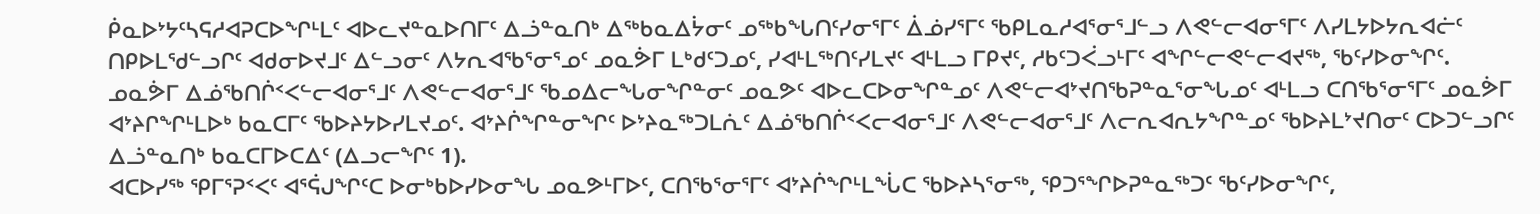ᑮᓇᐅᔾᔭᑦᓴᕋᓱᐊᕈᑕᐅᖏᒻᒪᑦ ᐊᐅᓚᔪᓐᓇᐅᑎᒥᑦ ᐃᓘᓐᓇᑎᒃ ᐃᖅᑲᓇᐃᔮᓂᑦ ᓄᖅᑲᖓᑎᑦᓯᓂᕐᒥᑦ ᐄᓅᓯᕐᒥᑦ ᖃᑭᒪᓇᓱᐊᕐᓂᕐᒧᓪᓗ ᐱᕙᓪᓕᐊᓂᕐᒥᑦ ᐱᓯᒪᔭᐅᔭᕆᐊᓖᑦ ᑎᑭᐅᒪᖁᓪᓗᒋᑦ ᐊᑯᓂᐅᔪᒧᑦ ᐃᓪᓗᓂᑦ ᐱᔭᕆᐊᖃᕐᓂᕐᓄᑦ ᓄᓇᕘᒥ ᒪᒃᑯᑦᑐᓄᑦ, ᓯᐊᒻᒪᖅᑎᑦᓯᒪᔪᑦ ᐊᒻᒪᓗ ᒥᑭᔪᑦ, ᓱᑲᑦᑐᐹᓗᒻᒥᑦ ᐊᖏᓪᓕᕙᓪᓕᐊᔪᖅ, ᖃᑦᓯᐅᓂᖏᑦ.
ᓄᓇᕘᒥ ᐃᓅᖃᑎᒌᑉᐸᓪᓕᐊᓂᕐᒧᑦ ᐱᕙᓪᓕᐊᓂᕐᒧᑦ ᖃᓄᐃᓕᖓᓂᖏᓐᓂᑦ ᓄᓇᕗᑦ ᐊᐅᓚᑕᐅᓂᖏᓐᓄᑦ ᐱᕙᓪᓕᐊᔾᔪᑎᖃᕈᓐᓇᕐᓂᖓᓄᑦ ᐊᒻᒪᓗ ᑕᑎᖃᕐᓂᕐᒥᑦ ᓄᓇᕘᒥ ᐊᔾᔨᒋᖏᒻᒪᐅᒃ ᑲᓇᑕᒥᑦ ᖃᐅᔨᔭᐅᓯᒪᔪᓄᑦ. ᐊᔾᔨᒌᖏᓐᓂᖏᑦ ᐅᔾᔨᓇᖅᑐᒪᕇᑦ ᐃᓅᖃᑎᒌᑉᐸᓕᐊᓂᕐᒧᑦ ᐱᕙᓪᓕᐊᓂᕐᒧᑦ ᐱᓕᕆᐊᕆᔭᖏᓐᓄᑦ ᖃᐅᔨᒪᔾᔪᑎᓂᑦ ᑕᐅᑐᓪᓗᒋᑦ ᐃᓘᓐᓇᑎᒃ ᑲᓇᑕᒥᐅᑕᐃᑦ (ᐃᓗᓕᖏᑦ 1).
ᐊᑕᐅᓯᖅ ᕿᒥᕐᕈᑉᐸᑦ ᐊᕐᕌᒍᖏᑦᑕ ᐅᓂᒃᑲᐅᓯᐅᓂᖓ ᓄᓇᕗᒻᒥᐅᑦ, ᑕᑎᖃᕐᓂᕐᒥᑦ ᐊᔾᔨᒌᖏᒻᒪᖔᑕ ᖃᐅᔨᓴᕐᓂᖅ, ᕿᑐᕐᖏᐅᕈᓐᓇᖅᑐᑦ ᖃᑦᓯᐅᓂᖏᑦ,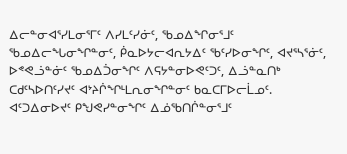ᐃᓕᓐᓂᐊᕐᓯᒪᓂᕐᒥᑦ ᐱᓯᒪᑦᓯᓃᑦ, ᖃᓄᐃᖏᓂᕐᒧᑦ ᖃᓄᐃᓕᖓᓂᖏᓐᓂᑦ, ᑮᓇᐅᔭᓕᐊᕆᔭᐃᑦ ᖃᑦᓯᐅᓂᖏᑦ, ᐊᔪᕐᓴᕐᓃᑦ, ᐅᕝᕙᓘᓐᓃᑦ ᖃᓄᐃᑑᓂᖏᑦ ᐱᕋᔭᓐᓂᐅᕙᑦᑐᑦ, ᐃᓘᓐᓇᑎᒃ ᑕᑯᑦᓴᐅᑎᑦᓯᔪᑦ ᐊᔾᔨᒌᖏᒻᒪᕆᓂᖏᓐᓂᑦ ᑲᓇᑕᒥᐅᓕᒫᓄᑦ. ᐊᑦᑐᐃᓂᐅᔪᑦ ᑭᖑᕙᓯᓐᓂᖏᑦ ᐃᓅᖃᑎᒌᓐᓂᕐᒧᑦ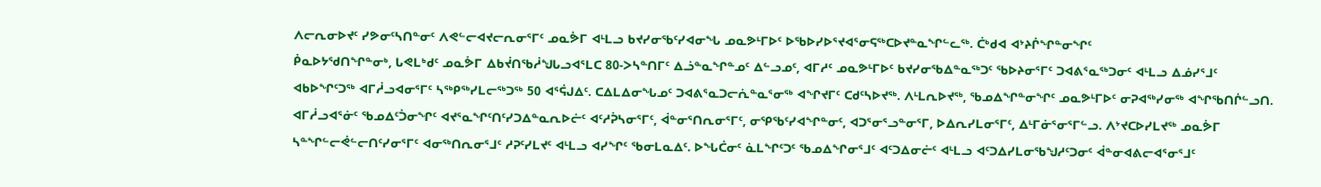ᐱᓕᕆᓂᐅᔪᑦ ᓯᕗᓂᑦᓴᑎᓐᓂᑦ ᐱᕙᓪᓕᐊᔪᓕᕆᓂᕐᒥᑦ ᓄᓇᕘᒥ ᐊᒻᒪᓗ ᑲᔪᓯᓂᖃᑦᓯᐊᓂᖓ ᓄᓇᕗᒻᒥᐅᑦ ᐅᖃᐅᓯᐅᕐᔪᐊᕐᓂᕋᖅᑕᐅᔪᓐᓇᖏᓪᓚᖅ. ᑖᒃᑯᐊ ᐊᔾᔨᒌᖏᓐᓂᖏᑦ
ᑮᓇᐅᔭᖁᑎᖏᓐᓂᒃ, ᒐᕙᒪᒃᑯᑦ ᓄᓇᕘᒥ ᐃᑲᔫᑎᖃᓲᖑᒐᓗᐊᕐᒪᑕ 80-ᐳᓴᓐᑎᒥᑦ ᐃᓘᓐᓇᖏᓐᓄᑦ ᐃᓪᓗᓄᑦ, ᐊᒥᓱᑦ ᓄᓇᕗᒻᒥᐅᑦ ᑲᔪᓯᓂᖃᐃᓐᓇᖅᑐᑦ ᖃᐅᔨᓂᕐᒥᑦ ᑐᐊᕕᕐᓇᖅᑐᓂᑦ ᐊᒻᒪᓗ ᐃᓅᓯᕐᒧᑦ ᐊᑲᐅᖏᑦᑐᖅ ᐊᒥᓲᓗᐊᓂᕐᒥᑦ ᓴᖅᑭᖅᓯᒪᓕᖅᑐᖅ 50 ᐊᕐᕌᒍᐃᑦ. ᑕᐃᒪᐃᓂᖓᓄᑦ ᑐᐊᕕᕐᓇᑐᓕᕇᓐᓇᕐᓂᖅ ᐊᖏᔪᒥᑦ ᑕᑯᑦᓴᐅᔪᖅ. ᐱᒻᒪᕆᐅᔪᖅ, ᖃᓄᐃᖏᓐᓂᖏᑦ ᓄᓇᕗᒻᒥᐅᑦ ᓂᕈᐊᖅᓯᓂᖅ ᐊᖏᖃᑎᒌᓪᓗᑎ. ᐊᒥᓲᓗᐊᕐᓃᑦ ᖃᓄᐃᑦᑑᓂᖏᑦ ᐊᔪᕐᓇᖏᑦᑎᑦᓯᑐᐃᓐᓇᕆᐅᓖᑦ ᐊᑦᓱᕉᓴᓂᕐᒥᑦ, ᐋᓐᓂᕐᑎᕆᓂᕐᒥᑦ, ᓂᕿᖃᑦᓯᐊᖏᓐᓂᑦ, ᐊᑐᕐᓂᕐᓗᓐᓂᕐᒥ, ᐅᐃᕆᓯᒪᓂᕐᒥᑦ, ᐃᒻᒥᓃᕐᓂᕐᒥᓪᓗ. ᐱᔾᔪᑕᐅᓯᒪᔪᖅ ᓄᓇᕘᒥ ᓴᓐᖏᓪᓕᕚᓪᓕᑎᑦᓯᓂᕐᒥᑦ ᐊᓂᖅᑎᕆᓂᕐᒧᑦ ᓱᕈᑦᓯᒪᔪᑦ ᐊᒻᒪᓗ ᐊᓯᖏᑦ ᖃᓂᒪᓇᐃᑦ. ᐅᖓᑖᓂᑦ ᓈᒪᖏᑦᑐᑦ ᖃᓄᐃᖏᓂᕐᒧᑦ ᐊᑦᑐᐃᓂᓖᑦ ᐊᒻᒪᓗ ᐊᑦᑐᐃᓯᒪᓂᖃᖑᓱᑦᑐᓂᑦ ᐋᓐᓂᐊᕕᓕᐊᕐᓂᕐᒧᑦ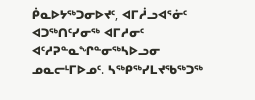ᑮᓇᐅᔭᖅᑐᓂᐅᔪᑦ, ᐊᒥᓲᓗᐊᕐᓃᑦ ᐊᑐᖅᑎᑦᓯᓂᖅ ᐊᒥᓱᓂᑦ ᐊᑦᓱᕈᓐᓇᖏᓐᓂᖅᓴᐅᓗᓂ ᓄᓇᓕᒻᒥᐅᓄᑦ. ᓴᖅᑭᖅᓯᒪᔪᖃᖅᑐᖅ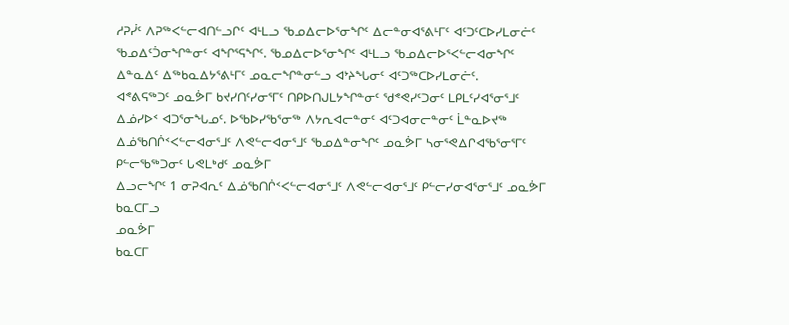ᓱᕈᓰᑦ ᐱᕈᖅᐸᓪᓕᐊᑎᓪᓗᒋᑦ ᐊᒻᒪᓗ ᖃᓄᐃᓕᐅᕐᓂᖏᑦ ᐃᓕᓐᓂᐊᕐᕕᒻᒥᑦ ᐊᑦᑐᑦᑕᐅᓯᒪᓂᓖᑦ ᖃᓄᐃᑦᑑᓂᖏᓐᓂᑦ ᐊᖏᕐᕋᖏᑦ. ᖃᓄᐃᓕᐅᕐᓂᖏᑦ ᐊᒻᒪᓗ ᖃᓄᐃᓕᐅᕐᐸᓪᓕᐊᓂᖏᑦ ᐃᓐᓇᐃᑦ ᐃᖅᑲᓇᐃᔭᕐᕕᒻᒥᑦ ᓄᓇᓕᖏᓐᓂᓪᓗ ᐊᔾᔨᖓᓂᑦ ᐊᑦᑐᖅᑕᐅᓯᒪᓂᓖᑦ.
ᐊᕝᕕᕋᖅᑐᑦ ᓄᓇᕘᒥ ᑲᔪᓯᑎᑦᓯᓂᕐᒥᑦ ᑎᑭᐅᑎᒍᒪᔭᖏᓐᓂᑦ ᖁᕝᕙᓯᑦᑐᓂᑦ ᒪᑭᒪᑦᓯᐊᕐᓂᕐᒧᑦ ᐃᓅᓯᐅᑉ ᐊᑐᕐᓂᖓᓄᑦ. ᐅᖃᐅᓯᖃᕐᓂᖅ ᐱᔭᕆᐊᓕᓐᓂᑦ ᐊᑦᑐᐊᓂᓕᓐᓂᑦ ᒫᓐᓇᐅᔪᖅ ᐃᓅᖃᑎᒌᑉᐸᓪᓕᐊᓂᕐᒧᑦ ᐱᕙᓪᓕᐊᓂᕐᒧᑦ ᖃᓄᐃᓐᓂᖏᑦ ᓄᓇᕘᒥ ᓴᓂᕐᕙᐃᒋᐊᖃᕐᓂᕐᒥᑦ ᑭᓪᓕᖃᖅᑐᓂᑦ ᒐᕙᒪᒃᑯᑦ ᓄᓇᕘᒥ
ᐃᓗᓕᖏᑦ 1 ᓂᕈᐊᕆᑦ ᐃᓅᖃᑎᒌᑉᐸᓪᓕᐊᓂᕐᒧᑦ ᐱᕙᓪᓕᐊᓂᕐᒧᑦ ᑭᓪᓕᓯᓂᐊᕐᓂᕐᒧᑦ ᓄᓇᕘᒥ ᑲᓇᑕᒥᓗ
ᓄᓇᕘᒥ
ᑲᓇᑕᒥ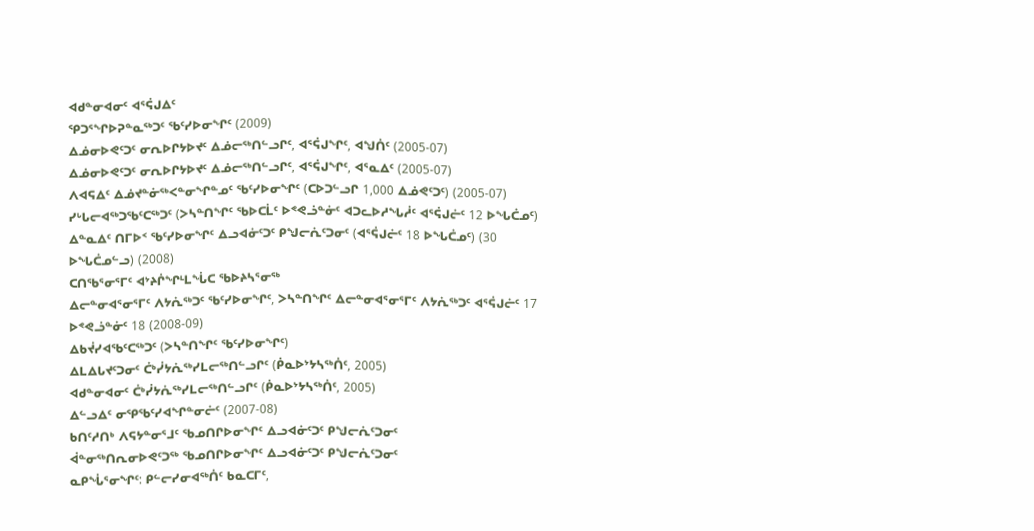ᐊᑯᓐᓂᐊᓂᑦ ᐊᕐᕌᒍᐃᑦ
ᕿᑐᕐᖏᐅᕈᓐᓇᖅᑐᑦ ᖃᑦᓯᐅᓂᖏᑦ (2009)
ᐃᓅᓂᐅᕙᑦᑐᑦ ᓂᕆᐅᒋᔭᐅᔪᑦ ᐃᓅᓕᖅᑎᓪᓗᒋᑦ, ᐊᕐᕌᒍᖏᑦ, ᐊᖑᑏᑦ (2005-07)
ᐃᓅᓂᐅᕙᑦᑐᑦ ᓂᕆᐅᒋᔭᐅᔪᑦ ᐃᓅᓕᖅᑎᓪᓗᒋᑦ, ᐊᕐᕌᒍᖏᑦ, ᐊᕐᓇᐃᑦ (2005-07)
ᐱᐊᕋᐃᑦ ᐃᓅᔪᓐᓃᖅᐸᓐᓂᖏᓐᓄᑦ ᖃᑦᓯᐅᓂᖏᑦ (ᑕᐅᑐᓪᓗᒋ 1,000 ᐃᓅᕙᑦᑐᑦ) (2005-07)
ᓯᒡᒐᓕᐊᖅᑐᖃᑦᑕᖅᑐᑦ (ᐳᓴᓐᑎᖏᑦ ᖃᐅᑕᒫᑦ ᐅᕝᕙᓘᓐᓃᑦ ᐊᑐᓚᐅᓱᖓᓲᑦ ᐊᕐᕌᒍᓖᑦ 12 ᐅᖓᑖᓄᑦ)
ᐃᓐᓇᐃᑦ ᑎᒥᐅᑉ ᖃᑦᓯᐅᓂᖏᑦ ᐃᓗᐊᓃᑦᑐᑦ ᑭᖑᓕᕇᑦᑐᓂᑦ (ᐊᕐᕌᒍᓖᑦ 18 ᐅᖓᑖᓄᑦ) (30 ᐅᖓᑖᓄᓪᓗ) (2008)
ᑕᑎᖃᕐᓂᕐᒥᑦ ᐊᔾᔨᒌᖏᒻᒪᖔᑕ ᖃᐅᔨᓴᕐᓂᖅ
ᐃᓕᓐᓂᐊᕐᓂᕐᒥᑦ ᐱᔭᕇᖅᑐᑦ ᖃᑦᓯᐅᓂᖏᑦ, ᐳᓴᓐᑎᖏᑦ ᐃᓕᓐᓂᐊᕐᓂᕐᒥᑦ ᐱᔭᕇᖅᑐᑦ ᐊᕐᕌᒍᓖᑦ 17 ᐅᕝᕙᓘᓐᓃᑦ 18 (2008-09)
ᐃᑲᔫᓯᐊᖃᑦᑕᖅᑐᑦ (ᐳᓴᓐᑎᖏᑦ ᖃᑦᓯᐅᓂᖏᑦ)
ᐃᒪᐃᒐᔪᑦᑐᓂᑦ ᑖᒃᓰᔭᕇᖅᓯᒪᓕᖅᑎᓪᓗᒋᑦ (ᑮᓇᐅᔾᔭᓴᖅᑏᑦ, 2005)
ᐊᑯᓐᓂᐊᓂᑦ ᑖᒃᓰᔭᕇᖅᓯᒪᓕᖅᑎᓪᓗᒋᑦ (ᑮᓇᐅᔾᔭᓴᖅᑏᑦ, 2005)
ᐃᓪᓗᐃᑦ ᓂᕿᖃᑦᓯᐊᖏᓐᓂᓖᑦ (2007-08)
ᑲᑎᑦᓱᑎᒃ ᐱᕋᔭᓐᓂᕐᒧᑦ ᖃᓄᑎᒋᐅᓂᖏᑦ ᐃᓗᐊᓃᑦᑐᑦ ᑭᖑᓕᕇᑦᑐᓂᑦ
ᐋᓐᓂᖅᑎᕆᓂᐅᕙᑦᑐᖅ ᖃᓄᑎᒋᐅᓂᖏᑦ ᐃᓗᐊᓃᑦᑐᑦ ᑭᖑᓕᕇᑦᑐᓂᑦ
ᓇᑭᖔᕐᓂᖏᑦ: ᑭᓪᓕᓯᓂᐊᖅᑏᑦ ᑲᓇᑕᒥᑦ,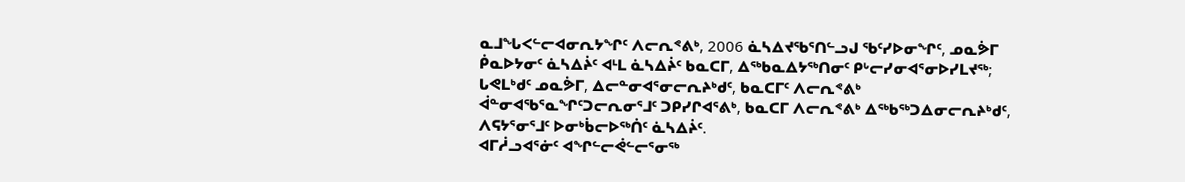ᓇᒧᖓᐸᓪᓕᐊᓂᕆᔭᖏᑦ ᐱᓕᕆᕝᕕᒃ, 2006 ᓈᓴᐃᔪᖃᕐᑎᓪᓗᒍ ᖃᑦᓯᐅᓂᖏᑦ, ᓄᓇᕘᒥ ᑮᓇᐅᔭᓂᑦ ᓈᓴᐃᔩᑦ ᐊᒻᒪ ᓈᓴᐃᔩᑦ ᑲᓇᑕᒥ, ᐃᖅᑲᓇᐃᔭᖅᑎᓂᑦ ᑭᒡᓕᓯᓂᐊᕐᓂᐅᓯᒪᔪᖅ; ᒐᕙᒪᒃᑯᑦ ᓄᓇᕘᒥ, ᐃᓕᓐᓂᐊᕐᓂᓕᕆᔨᒃᑯᑦ, ᑲᓇᑕᒥᑦ ᐱᓕᕆᕝᕕᒃ ᐋᓐᓂᐊᖃᕐᓇᖏᑦᑐᓕᕆᓂᕐᒧᑦ ᑐᑭᓯᒋᐊᕐᕕᒃ, ᑲᓇᑕᒥ ᐱᓕᕆᕝᕕᒃ ᐃᖅᑲᖅᑐᐃᓂᓕᕆᔨᒃᑯᑦ, ᐱᕋᔭᕐᓂᕐᒧᑦ ᐅᓂᒃᑳᓕᐅᖅᑏᑦ ᓈᓴᐃᔩᑦ.
ᐊᒥᓲᓗᐊᕐᓃᑦ ᐊᖏᓪᓕᕚᓪᓕᕐᓂᖅ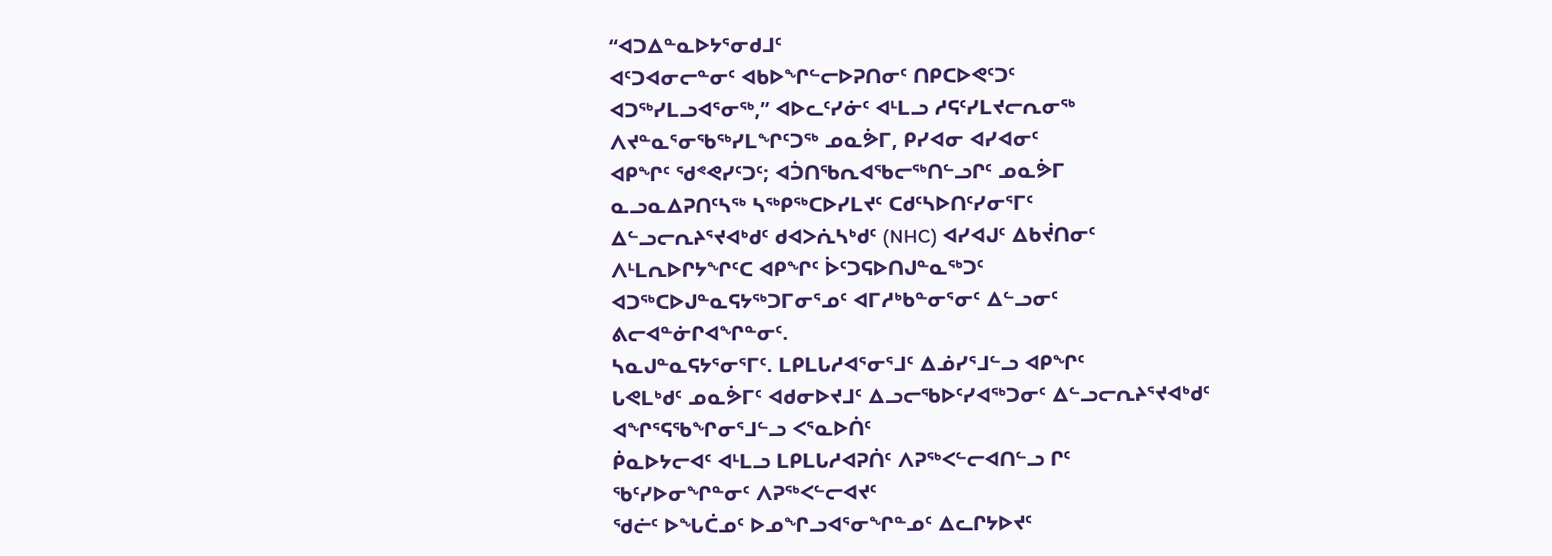“ᐊᑐᐃᓐᓇᐅᔭᕐᓂᑯᒧᑦ
ᐊᑦᑐᐊᓂᓕᓐᓂᑦ ᐊᑲᐅᖏᓪᓕᐅᕈᑎᓂᑦ ᑎᑭᑕᐅᕙᑦᑐᑦ
ᐊᑐᖅᓯᒪᓗᐊᕐᓂᖅ,” ᐊᐅᓚᑦᓯᓃᑦ ᐊᒻᒪᓗ ᓱᕋᑦᓯᒪᔪᓕᕆᓂᖅ
ᐱᔪᓐᓇᕐᓂᖃᖅᓯᒪᖏᑦᑐᖅ ᓄᓇᕘᒥ, ᑭᓯᐊᓂ ᐊᓯᐊᓂᑦ
ᐊᑭᖏᑦ ᖁᕝᕙᓯᑦᑐᑦ; ᐊᑑᑎᖃᕆᐊᖃᓕᖅᑎᓪᓗᒋᑦ ᓄᓇᕘᒥ
ᓇᓗᓇᐃᕈᑎᑦᓴᖅ ᓴᖅᑭᖅᑕᐅᓯᒪᔪᑦ ᑕᑯᑦᓴᐅᑎᑦᓯᓂᕐᒥᑦ
ᐃᓪᓗᓕᕆᔨᕐᔪᐊᒃᑯᑦ ᑯᐊᐳᕇᓴᒃᑯᑦ (NHC) ᐊᓯᐊᒍᑦ ᐃᑲᔫᑎᓂᑦ
ᐱᒻᒪᕆᐅᒋᔭᖏᑦᑕ ᐊᑭᖏᑦ ᐆᑦᑐᕋᐅᑎᒍᓐᓇᖅᑐᑦ
ᐊᑐᖅᑕᐅᒍᓐᓇᕋᔭᖅᑐᒥᓂᕐᓄᑦ ᐊᒥᓱᒃᑲᓐᓂᕐᓂᑦ ᐃᓪᓗᓂᑦ
ᕕᓕᐊᓐᓃᒋᐊᖏᓐᓂᑦ.
ᓴᓇᒍᓐᓇᕋᔭᕐᓂᕐᒥᑦ. ᒪᑭᒪᒐᓱᐊᕐᓂᕐᒧᑦ ᐃᓅᓯᕐᒧᓪᓗ ᐊᑭᖏᑦ
ᒐᕙᒪᒃᑯᑦ ᓄᓇᕘᒥᑦ ᐊᑯᓂᐅᔪᒧᑦ ᐃᓗᓕᖃᐅᑦᓯᐊᖅᑐᓂᑦ ᐃᓪᓗᓕᕆᔨᕐᔪᐊᒃᑯᑦ ᐊᖏᕐᕋᖃᖏᓂᕐᒧᓪᓗ ᐸᕐᓇᐅᑏᑦ
ᑮᓇᐅᔭᓕᐊᑦ ᐊᒻᒪᓗ ᒪᑭᒪᒐᓱᐊᕈᑏᑦ ᐱᕈᖅᐸᓪᓕᐊᑎᓪᓗ ᒋᑦ
ᖃᑦᓯᐅᓂᖏᓐᓂᑦ ᐱᕈᖅᐸᓪᓕᐊᔪᑦ
ᖁᓖᑦ ᐅᖓᑖᓄᑦ ᐅᓄᖏᓗᐊᕐᓂᖏᓐᓄᑦ ᐃᓚᒋᔭᐅᔪᑦ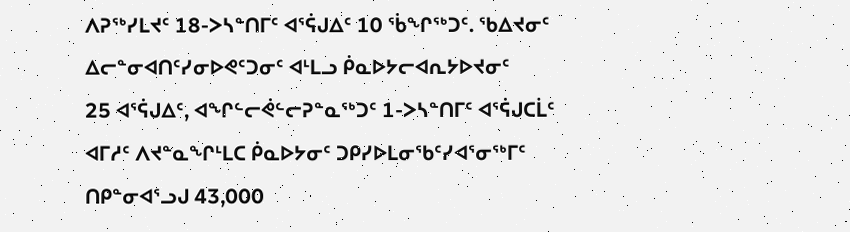ᐱᕈᖅᓯᒪᔪᑦ 18-ᐳᓴᓐᑎᒥᑦ ᐊᕐᕌᒍᐃᑦ 10 ᖄᖏᖅᑐᑦ. ᖃᐃᔪᓂᑦ
ᐃᓕᓐᓂᐊᑎᑦᓯᓂᐅᕙᑦᑐᓂᑦ ᐊᒻᒪᓗ ᑮᓇᐅᔭᓕᐊᕆᔭᐅᔪᓂᑦ
25 ᐊᕐᕌᒍᐃᑦ, ᐊᖏᓪᓕᕚᓪᓕᕈᓐᓇᖅᑐᑦ 1-ᐳᓴᓐᑎᒥᑦ ᐊᕐᕌᒍᑕᒫᑦ
ᐊᒥᓱᑦ ᐱᔪᓐᓇᖏᒻᒪᑕ ᑮᓇᐅᔭᓂᑦ ᑐᑭᓯᐅᒪᓂᖃᑦᓯᐊᕐᓂᖅᒥᑦ
ᑎᑭᓐᓂᐊᕐᓗᒍ 43,000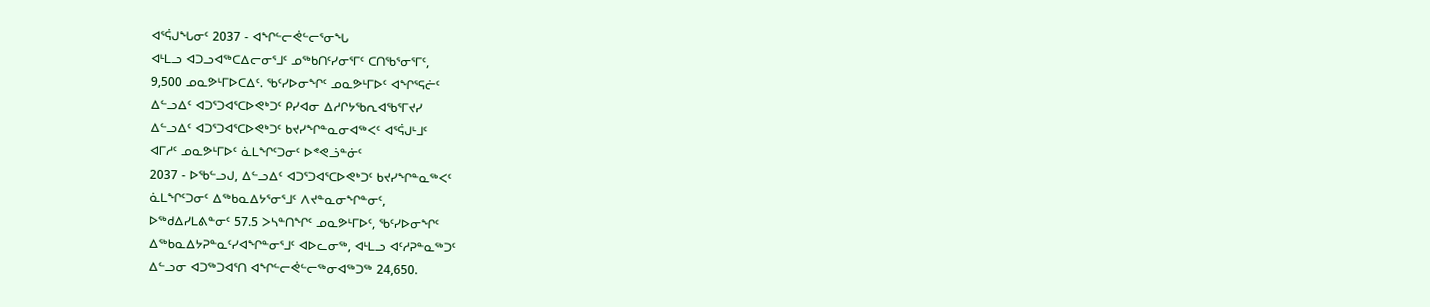ᐊᕐᕌᒍᖓᓂᑦ 2037 - ᐊᖏᓪᓕᕚᓪᓕᕐᓂᖓ
ᐊᒻᒪᓗ ᐊᑐᓗᐊᖅᑕᐃᓕᓂᕐᒧᑦ ᓄᖅᑲᑎᑦᓯᓂᕐᒥᑦ ᑕᑎᖃᕐᓂᕐᒥᑦ,
9,500 ᓄᓇᕗᒻᒥᐅᑕᐃᑦ. ᖃᑦᓯᐅᓂᖏᑦ ᓄᓇᕗᒻᒥᐅᑦ ᐊᖏᕐᕋᓖᑦ
ᐃᓪᓗᐃᑦ ᐊᑐᕐᑐᐊᕐᑕᐅᕙᒃᑐᑦ ᑭᓯᐊᓂ ᐃᓱᒋᔭᖃᕆᐊᖃᕐᒥᔪᓯ
ᐃᓪᓗᐃᑦ ᐊᑐᕐᑐᐊᕐᑕᐅᕙᒃᑐᑦ ᑲᔪᓯᖏᓐᓇᓂᐊᖅᐸᑦ ᐊᕐᕌᒍᒻᒧᑦ
ᐊᒥᓱᑦ ᓄᓇᕗᒻᒥᐅᑦ ᓈᒪᖏᑦᑐᓂᑦ ᐅᕝᕙᓘᓐᓃᑦ
2037 - ᐅᖃᓪᓗᒍ, ᐃᓪᓗᐃᑦ ᐊᑐᕐᑐᐊᕐᑕᐅᕙᒃᑐᑦ ᑲᔪᓯᖏᓐᓇᖅᐸᑦ
ᓈᒪᖏᑦᑐᓂᑦ ᐃᖅᑲᓇᐃᔭᕐᓂᕐᒧᑦ ᐱᔪᓐᓇᓂᖏᓐᓂᑦ,
ᐅᖅᑯᐃᓯᒪᕕᓐᓂᑦ 57.5 ᐳᓴᓐᑎᖏᑦ ᓄᓇᕗᒻᒥᐅᑦ, ᖃᑦᓯᐅᓂᖏᑦ
ᐃᖅᑲᓇᐃᔭᕈᓐᓇᑦᓯᐊᖏᓐᓂᕐᒧᑦ ᐊᐅᓚᓂᖅ, ᐊᒻᒪᓗ ᐊᑦᓱᕈᓐᓇᖅᑐᑦ
ᐃᓪᓗᓂ ᐊᑐᖅᑐᐊᕐᑎ ᐊᖏᓪᓕᕚᓪᓕᖅᓂᐊᖅᑐᖅ 24,650.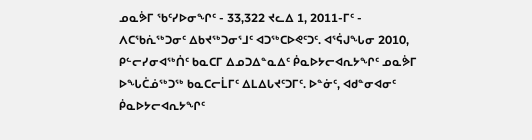ᓄᓇᕘᒥ ᖃᑦᓯᐅᓂᖏᑦ - 33,322 ᔪᓚᐃ 1, 2011-ᒥᑦ -
ᐱᑕᖃᕇᖅᑐᓂᑦ ᐃᑲᔪᖅᑐᓂᕐᒧᑦ ᐊᑐᖅᑕᐅᕙᑦᑐᑦ. ᐊᕐᕌᒍᖓᓂ 2010, ᑭᓪᓕᓯᓂᐊᖅᑏᑦ ᑲᓇᑕᒥ ᐃᓄᑐᐃᓐᓇᐃᑦ ᑮᓇᐅᔭᓕᐊᕆᔭᖏᑦ ᓄᓇᕘᒥ ᐅᖓᑖᓅᖅᑐᖅ ᑲᓇᑕᓕᒫᒥᑦ ᐃᒪᐃᒐᔪᑦᑐᒥᑦ. ᐅᓐᓃᑦ, ᐊᑯᓐᓂᐊᓂᑦ ᑮᓇᐅᔭᓕᐊᕆᔭᖏᑦ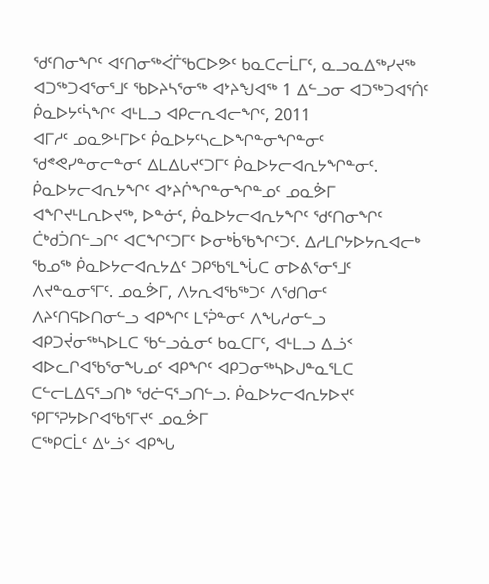ᖁᑦᑎᓂᖏᑦ ᐊᑦᑎᓂᖅᐹᒦᖃᑕᐅᕗᑦ ᑲᓇᑕᓕᒫᒥᑦ, ᓇᓗᓇᐃᖅᓯᔪᖅ
ᐊᑐᖅᑐᐊᕐᓂᕐᒧᑦ ᖃᐅᔨᓴᕐᓂᖅ ᐊᔾᔨᖑᐊᖅ 1 ᐃᓪᓗᓂ ᐊᑐᖅᑐᐊᕐᑏᑦ ᑮᓇᐅᔭᑦᓵᖏᑦ ᐊᒻᒪᓗ ᐊᑭᓕᕆᐊᓕᖏᑦ, 2011
ᐊᒥᓱᑦ ᓄᓇᕗᒻᒥᐅᑦ ᑮᓇᐅᔭᑦᓴᓚᐅᖏᓐᓂᖏᓐᓂᑦ ᖁᕝᕙᓯᓐᓂᓕᓐᓂᑦ ᐃᒪᐃᒐᔪᑦᑐᒥᑦ ᑮᓇᐅᔭᓕᐊᕆᔭᖏᓐᓂᑦ. ᑮᓇᐅᔭᓕᐊᕆᔭᖏᑦ ᐊᔾᔨᒌᖏᓐᓂᖏᓐᓄᑦ ᓄᓇᕘᒥ ᐊᖏᔪᒻᒪᕆᐅᔪᖅ, ᐅᓐᓃᑦ, ᑮᓇᐅᔭᓕᐊᕆᔭᖏᑦ ᖁᑦᑎᓂᖏᑦ ᑖᒃᑯᑑᑎᓪᓗᒋᑦ ᐊᑕᖏᑦᑐᒥᑦ ᐅᓂᒃᑳᖃᖏᑦᑐᑦ. ᐃᓱᒪᒋᔭᐅᔭᕆᐊᓕᒃ ᖃᓄᖅ ᑮᓇᐅᔭᓕᐊᕆᔭᐃᑦ ᑐᑭᖃᕐᒪᖔᑕ ᓂᐅᕕᕐᓂᕐᒧᑦ ᐱᔪᓐᓇᓂᕐᒥᑦ. ᓄᓇᕘᒥ, ᐱᔭᕆᐊᖃᖅᑐᑦ ᐱᖁᑎᓂᑦ ᐱᔨᑦᑎᕋᐅᑎᓂᓪᓗ ᐊᑭᖏᑦ ᒪᕐᕉᓐᓂᑦ ᐱᖓᓱᓂᓪᓗ ᐊᑭᑐᔫᓂᖅᓴᐅᒪᑕ ᖃᓪᓗᓈᓂᑦ ᑲᓇᑕᒥᑦ, ᐊᒻᒪᓗ ᐃᓘᑉ ᐊᐅᓚᒋᐊᖃᕐᓂᖓᓄᑦ ᐊᑭᖏᑦ ᐊᑭᑐᓂᖅᓴᐅᒍᓐᓇᕐᒪᑕ ᑕᓪᓕᒪᐃᕋᕐᓗᑎᒃ ᖁᓖᕋᕐᓗᑎᓪᓗ. ᑮᓇᐅᔭᓕᐊᕆᔭᐅᔪᑦ ᕿᒥᕐᕈᔭᐅᒋᐊᖃᕐᒥᔪᑦ ᓄᓇᕘᒥ
ᑕᖅᑭᑕᒫᑦ ᐃᒡᓘᑉ ᐊᑭᖓ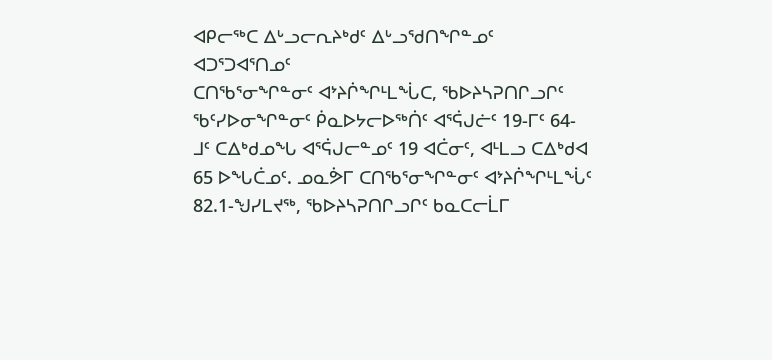ᐊᑭᓕᖅᑕ ᐃᒡᓗᓕᕆᔨᒃᑯᑦ ᐃᒡᓗᖁᑎᖏᓐᓄᑦ ᐊᑐᕐᑐᐊᕐᑎᓄᑦ
ᑕᑎᖃᕐᓂᖏᓐᓂᑦ ᐊᔾᔨᒌᖏᒻᒪᖔᑕ, ᖃᐅᔨᓴᕈᑎᒋᓗᒋᑦ ᖃᑦᓯᐅᓂᖏᓐᓂᑦ ᑮᓇᐅᔭᓕᐅᖅᑏᑦ ᐊᕐᕌᒍᓖᑦ 19-ᒥᑦ 64-
ᒧᑦ ᑕᐃᒃᑯᓄᖓ ᐊᕐᕌᒍᓕᓐᓄᑦ 19 ᐊᑖᓂᑦ, ᐊᒻᒪᓗ ᑕᐃᒃᑯᐊ 65 ᐅᖓᑖᓄᑦ. ᓄᓇᕘᒥ ᑕᑎᖃᕐᓂᖏᓐᓂᑦ ᐊᔾᔨᒌᖏᒻᒪᖔᑦ 82.1-ᖑᓯᒪᔪᖅ, ᖃᐅᔨᓴᕈᑎᒋᓗᒋᑦ ᑲᓇᑕᓕᒫᒥ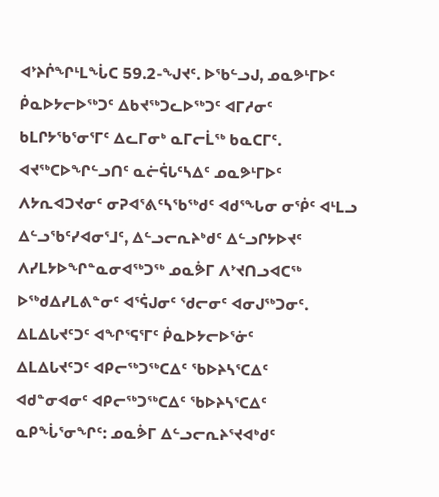ᐊᔾᔨᒌᖏᒻᒪᖔᑕ 59.2-ᖑᔪᑦ. ᐅᖃᓪᓗᒍ, ᓄᓇᕗᒻᒥᐅᑦ ᑮᓇᐅᔭᓕᐅᖅᑐᑦ ᐃᑲᔪᖅᑐᓚᐅᖅᑐᑦ ᐊᒥᓱᓂᑦ ᑲᒪᒋᔭᖃᕐᓂᕐᒥᑦ ᐃᓚᒥᓂᒃ ᓇᒥᓕᒫᖅ ᑲᓇᑕᒥᑦ. ᐊᔪᖅᑕᐅᖏᓪᓗᑎᑦ ᓇᓖᕌᒐᑦᓴᐃᑦ ᓄᓇᕗᒻᒥᐅᑦ ᐱᔭᕆᐊᑐᔪᓂᑦ ᓂᕈᐊᕐᕕᑦᓴᖃᖅᑯᑦ ᐊᑯᕐᖓᓂ ᓂᖀᑦ ᐊᒻᒪᓗ ᐃᓪᓗᖃᑦᓯᐊᓂᕐᒧᑦ, ᐃᓪᓗᓕᕆᔨᒃᑯᑦ ᐃᓪᓗᒋᔭᐅᔪᑦ ᐱᓯᒪᔭᐅᖏᓐᓇᓂᐊᖅᑐᖅ ᓄᓇᕘᒥ ᐱᔾᔪᑎᓗᐊᑕᖅ ᐅᖅᑯᐃᓯᒪᕕᓐᓂᑦ ᐊᕐᕌᒍᓂᑦ ᖁᓕᓂᑦ ᐊᓂᒍᖅᑐᓂᑦ.
ᐃᒪᐃᒐᔪᑦᑐᑦ ᐊᖏᕐᕋᕐᒥᑦ ᑮᓇᐅᔭᓕᐅᕐᓃᑦ
ᐃᒪᐃᒐᔪᑦᑐᑦ ᐊᑭᓕᖅᑐᖅᑕᐃᑦ ᖃᐅᔨᓴᕐᑕᐃᑦ
ᐊᑯᓐᓂᐊᓂᑦ ᐊᑭᓕᖅᑐᖅᑕᐃᑦ ᖃᐅᔨᓴᕐᑕᐃᑦ
ᓇᑭᖔᕐᓂᖏᑦ: ᓄᓇᕘᒥ ᐃᓪᓗᓕᕆᔨᕐᔪᐊᒃᑯᑦ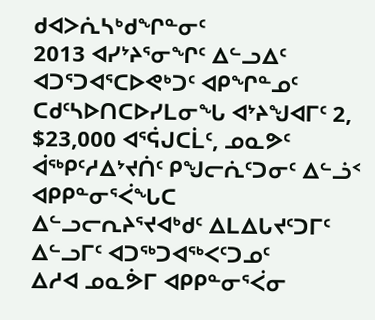ᑯᐊᐳᕇᓴᒃᑯᖏᓐᓂᑦ
2013 ᐊᓯᔾᔨᕐᓂᖏᑦ ᐃᓪᓗᐃᑦ ᐊᑐᕐᑐᐊᕐᑕᐅᕙᒃᑐᑦ ᐊᑭᖏᓐᓄᑦ
ᑕᑯᑦᓴᐅᑎᑕᐅᓯᒪᓂᖓ ᐊᔾᔨᖑᐊᒥᑦ 2, $23,000 ᐊᕐᕌᒍᑕᒫᑦ, ᓄᓇᕗᑦ
ᐋᖅᑭᑦᓱᐃᔾᔪᑏᑦ ᑭᖑᓕᕇᑦᑐᓂᑦ ᐃᓪᓘᑉ ᐊᑭᑭᓐᓂᕐᐹᖓᑕ
ᐃᓪᓗᓕᕆᔨᕐᔪᐊᒃᑯᑦ ᐃᒪᐃᒐᔪᑦᑐᒥᑦ ᐃᓪᓗᒥᑦ ᐊᑐᖅᑐᐊᖅᐸᑦᑐᓄᑦ
ᐃᓱᐊ ᓄᓇᕘᒥ ᐊᑭᑭᓐᓂᕐᐹᓂ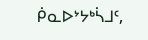ᑮᓇᐅᔾᔭᒃᓵᒧᑦ,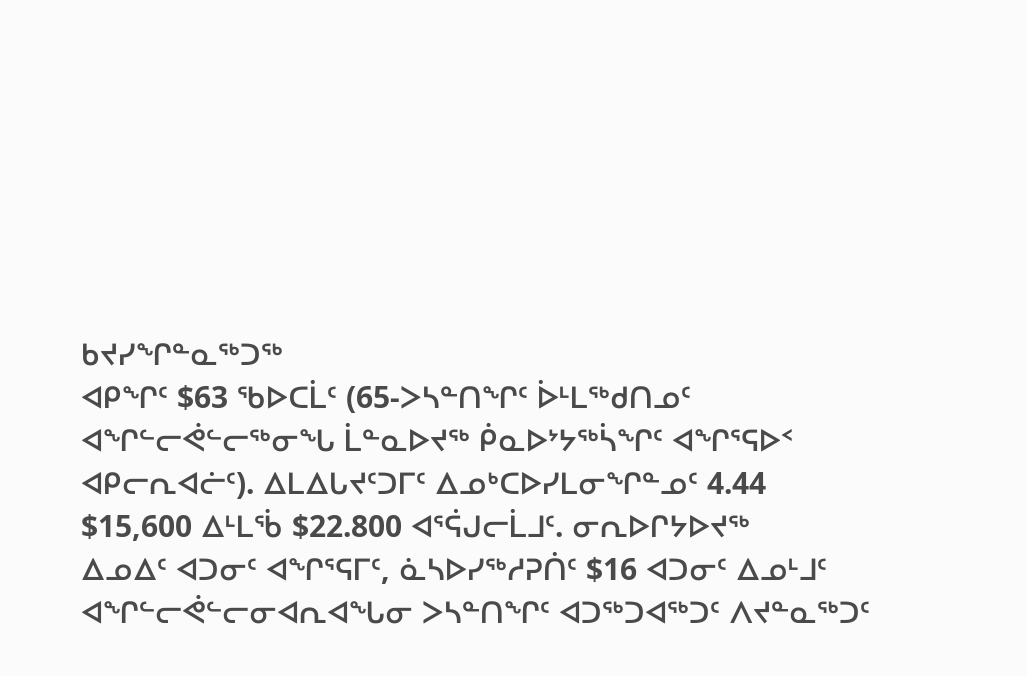ᑲᔪᓯᖏᓐᓇᖅᑐᖅ
ᐊᑭᖏᑦ $63 ᖃᐅᑕᒫᑦ (65-ᐳᓴᓐᑎᖏᑦ ᐆᒻᒪᖅᑯᑎᓄᑦ
ᐊᖏᓪᓕᕚᓪᓕᖅᓂᖓ ᒫᓐᓇᐅᔪᖅ ᑮᓇᐅᔾᔭᖅᓵᖏᑦ ᐊᖏᕐᕋᐅᑉ
ᐊᑭᓕᕆᐊᓖᑦ). ᐃᒪᐃᒐᔪᑦᑐᒥᑦ ᐃᓄᒃᑕᐅᓯᒪᓂᖏᓐᓄᑦ 4.44
$15,600 ᐃᒻᒪᖄ $22.800 ᐊᕐᕌᒍᓕᒫᒧᑦ. ᓂᕆᐅᒋᔭᐅᔪᖅ
ᐃᓄᐃᑦ ᐊᑐᓂᑦ ᐊᖏᕐᕋᒥᑦ, ᓈᓴᐅᓯᖅᓱᕈᑏᑦ $16 ᐊᑐᓂᑦ ᐃᓄᒻᒧᑦ
ᐊᖏᓪᓕᕚᓪᓕᓂᐊᕆᐊᖓᓂ ᐳᓴᓐᑎᖏᑦ ᐊᑐᖅᑐᐊᖅᑐᑦ ᐱᔪᓐᓇᖅᑐᑦ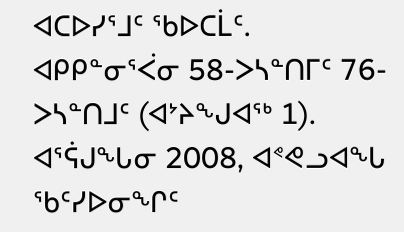ᐊᑕᐅᓯᕐᒧᑦ ᖃᐅᑕᒫᑦ.
ᐊᑭᑭᓐᓂᕐᐹᓂ 58-ᐳᓴᓐᑎᒥᑦ 76-ᐳᓴᓐᑎᒧᑦ (ᐊᔾᔨᖑᐊᖅ 1). ᐊᕐᕌᒍᖓᓂ 2008, ᐊᕝᕙᓗᐊᖓ ᖃᑦᓯᐅᓂᖏᑦ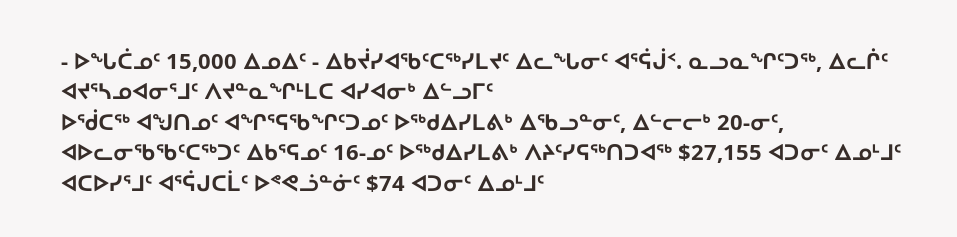- ᐅᖓᑖᓄᑦ 15,000 ᐃᓄᐃᑦ - ᐃᑲᔫᓯᐊᖃᑦᑕᖅᓯᒪᔪᑦ ᐃᓚᖓᓂᑦ ᐊᕐᕌᒎᑉ. ᓇᓗᓇᖏᑦᑐᖅ, ᐃᓚᒌᑦ ᐊᔪᕐᓴᓄᐊᓂᕐᒧᑦ ᐱᔪᓐᓇᖏᒻᒪᑕ ᐊᓯᐊᓂᒃ ᐃᓪᓗᒥᑦ
ᐅᖂᑕᖅ ᐊᖑᑎᓄᑦ ᐊᖏᕐᕋᖃᖏᑦᑐᓄᑦ ᐅᖅᑯᐃᓯᒪᕕᒃ ᐃᖃᓗᓐᓂᑦ, ᐃᓪᓕᓕᒃ 20-ᓂᑦ, ᐊᐅᓚᓂᖃᖃᑦᑕᖅᑐᑦ ᐃᑲᕐᕋᓄᑦ 16-ᓄᑦ ᐅᖅᑯᐃᓯᒪᕕᒃ ᐱᔨᑦᓯᕋᖅᑎᑐᐊᖅ $27,155 ᐊᑐᓂᑦ ᐃᓄᒻᒧᑦ ᐊᑕᐅᓯᕐᒧᑦ ᐊᕐᕌᒍᑕᒫᑦ ᐅᕝᕙᓘᓐᓃᑦ $74 ᐊᑐᓂᑦ ᐃᓄᒻᒧᑦ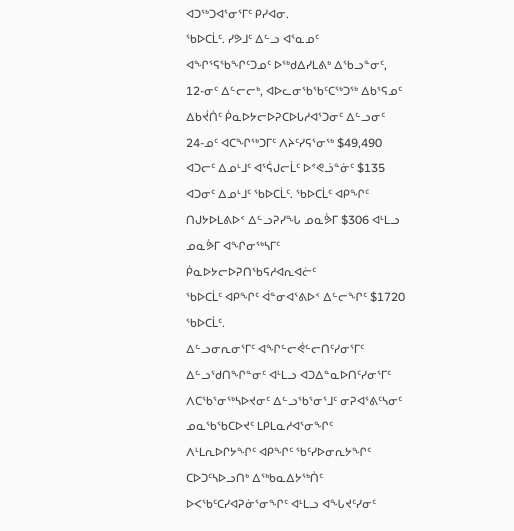ᐊᑐᖅᑐᐊᕐᓂᕐᒥᑦ ᑭᓯᐊᓂ.
ᖃᐅᑕᒫᑦ. ᓯᕗᒧᑦ ᐃᓪᓗ ᐊᕐᓇᓄᑦ ᐊᖏᕐᕋᖃᖏᑦᑐᓄᑦ ᐅᖅᑯᐃᓯᒪᕕᒃ ᐃᖃᓗᓐᓂᑦ, 12-ᓂᑦ ᐃᓪᓕᓕᒃ, ᐊᐅᓚᓂᖃᖃᑦᑕᖅᑐᖅ ᐃᑲᕐᕋᓄᑦ
ᐃᑲᔫᑏᑦ ᑮᓇᐅᔭᓕᐅᕈᑕᐅᒐᓱᐊᕐᑐᓂᑦ ᐃᓪᓗᓂᑦ
24-ᓄᑦ ᐊᑕᖏᖅᑐᒥᑦ ᐱᔨᑦᓯᕋᕐᓂᖅ $49,490 ᐊᑐᓕᑦ ᐃᓄᒻᒧᑦ ᐊᕐᕌᒍᓕᒫᑦ ᐅᕝᕙᓘᓐᓃᑦ $135 ᐊᑐᓂᑦ ᐃᓄᒻᒧᑦ ᖃᐅᑕᒫᑦ. ᖃᐅᑕᒫᑦ ᐊᑭᖏᑦ ᑎᒍᔭᐅᒪᕕᐅᑉ ᐃᓪᓗᕈᓯᖓ ᓄᓇᕘᒥ $306 ᐊᒻᒪᓗ
ᓄᓇᕘᒥ ᐊᖏᓂᖅᓴᒥᑦ ᑮᓇᐅᔭᓕᐅᕈᑎᖃᕋᓱᐊᕆᐊᓖᑦ
ᖃᐅᑕᒫᑦ ᐊᑭᖏᑦ ᐋᓐᓂᐊᕐᕕᐅᑉ ᐃᓪᓕᖏᑦ $1720 ᖃᐅᑕᒫᑦ.
ᐃᓪᓗᓂᕆᓂᕐᒥᑦ ᐊᖏᓪᓕᕚᓪᓕᑎᑦᓯᓂᕐᒥᑦ ᐃᓪᓗᖁᑎᖏᓐᓂᑦ ᐊᒻᒪᓗ ᐊᑐᐃᓐᓇᐅᑎᑦᓯᓂᕐᒥᑦ ᐱᑕᖃᕐᓂᖅᓴᐅᔪᓂᑦ ᐃᓪᓗᖃᕐᓂᕐᒧᑦ ᓂᕈᐊᕐᕕᑦᓴᓂᑦ ᓄᓇᖃᖃᑕᐅᔪᑦ ᒪᑭᒪᓇᓱᐊᕐᓂᖏᑦ
ᐱᒻᒪᕆᐅᒋᔭᖏᑦ ᐊᑭᖏᑦ ᖃᑦᓯᐅᓂᕆᔭᖏᑦ ᑕᐅᑐᑦᓴᐅᓗᑎᒃ ᐃᖅᑲᓇᐃᔭᖅᑏᑦ ᐅᐸᖃᑦᑕᓯᐊᕈᓃᕐᓂᖏᑦ ᐊᒻᒪᓗ ᐊᖓᔪᑦᓯᓂᑦ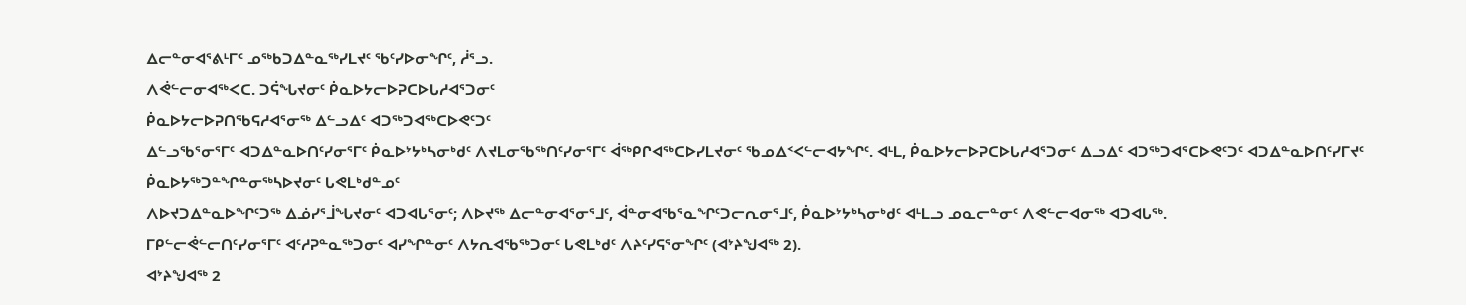ᐃᓕᓐᓂᐊᕐᕕᒻᒥᑦ ᓄᖅᑲᑐᐃᓐᓇᖅᓯᒪᔪᑦ ᖃᑦᓯᐅᓂᖏᑦ, ᓲᕐᓗ.
ᐱᕚᓪᓕᓂᐊᖅᐸᑕ. ᑐᕌᖓᔪᓂᑦ ᑮᓇᐅᔭᓕᐅᕈᑕᐅᒐᓱᐊᕐᑐᓂᑦ
ᑮᓇᐅᔭᓕᐅᕈᑎᖃᕋᓱᐊᕐᓂᖅ ᐃᓪᓗᐃᑦ ᐊᑐᖅᑐᐊᖅᑕᐅᕙᑦᑐᑦ
ᐃᓪᓗᖃᕐᓂᕐᒥᑦ ᐊᑐᐃᓐᓇᐅᑎᑦᓯᓂᕐᒥᑦ ᑮᓇᐅᔾᔭᒃᓴᓂᒃᑯᑦ ᐱᔪᒪᓂᖃᖅᑎᑦᓯᓂᕐᒥᑦ ᐋᖅᑭᒋᐊᖅᑕᐅᓯᒪᔪᓂᑦ ᖃᓄᐃᑉᐸᓪᓕᐊᔭᖏᑦ. ᐊᒻᒪ, ᑮᓇᐅᔭᓕᐅᕈᑕᐅᒐᓱᐊᕐᑐᓂᑦ ᐃᓗᐃᑦ ᐊᑐᖅᑐᐊᕐᑕᐅᕙᑦᑐᑦ ᐊᑐᐃᓐᓇᐅᑎᑦᓯᒥᔪᑦ ᑮᓇᐅᔭᖅᑐᓐᖏᓐᓂᖅᓴᐅᔪᓂᑦ ᒐᕙᒪᒃᑯᓐᓄᑦ
ᐱᐅᔪᑐᐃᓐᓇᐅᖏᑦᑐᖅ ᐃᓅᓯᕐᒨᖓᔪᓂᑦ ᐊᑐᐊᒐᕐᓂᑦ; ᐱᐅᔪᖅ ᐃᓕᓐᓂᐊᕐᓂᕐᒧᑦ, ᐋᓐᓂᐊᖃᕐᓇᖏᑦᑐᓕᕆᓂᕐᒧᑦ, ᑮᓇᐅᔾᔭᒃᓴᓂᒃᑯᑦ ᐊᒻᒪᓗ ᓄᓇᓕᓐᓂᑦ ᐱᕙᓪᓕᐊᓂᖅ ᐊᑐᐊᒐᖅ.
ᒥᑭᓪᓕᕚᓪᓕᑎᑦᓯᓂᕐᒥᑦ ᐊᑦᓱᕈᓐᓇᖅᑐᓂᑦ ᐊᓯᖏᓐᓂᑦ ᐱᔭᕆᐊᖃᖅᑐᓂᑦ ᒐᕙᒪᒃᑯᑦ ᐱᔨᑦᓯᕋᕐᓂᖏᑦ (ᐊᔾᔨᖑᐊᖅ 2).
ᐊᔾᔨᖑᐊᖅ 2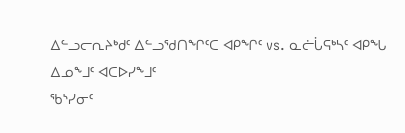ᐃᓪᓗᓕᕆᔨᒃᑯᑦ ᐃᓪᓗᖁᑎᖏᑦᑕ ᐊᑭᖏᑦ vs. ᓇᓖᒑᕋᒃᓴᑦ ᐊᑭᖓ ᐃᓄᖕᒧᑦ ᐊᑕᐅᓯᖕᒧᑦ
ᖃᔅᓯᓂᑦ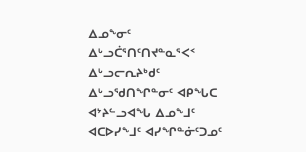ᐃᓄᖕᓂᑦ ᐃᒡᓗᑖᕐᑎᑦᑎᔪᓐᓇᕐᐸᑉ ᐃᒡᓗᓕᕆᔨᒃᑯᑦ ᐃᒡᓗᖁᑎᖏᓐᓂᑦ ᐊᑭᖓᑕ ᐊᔾᔨᓪᓗᐊᖓ ᐃᓄᖕᒧᑦ ᐊᑕᐅᓯᖕᒧᑦ ᐊᓯᖏᓐᓃᑦᑐᓄᑦ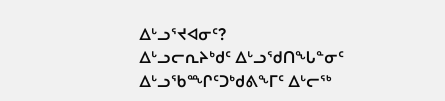ᐃᒡᓗᕐᔪᐊᓂᑦ?
ᐃᒡᓗᓕᕆᔨᒃᑯᑦ ᐃᒡᓗᖁᑎᖓᓐᓂᑦ ᐃᒡᓗᖃᙱᑦᑐᒃᑯᕕᖕᒥᑦ ᐃᒡᓕᖅ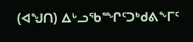(ᐊᖑᑎ) ᐃᒡᓗᖃᙱᑦᑐᒃᑯᕕᖕᒥᑦ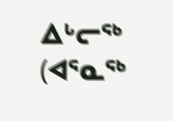ᐃᒡᓕᖅ (ᐊᕐᓇᖅ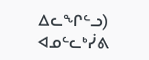ᐃᓚᖏᓪᓗ) ᐊᓄᓪᓚᒃᓰᕕ